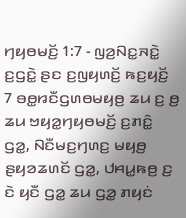ꤚꤟꤥꤗꤢꤩ꤬ 1:7 - ꤜꤤ꤬ꤡꤢ꤭ꤏꤢꤧ꤭ ꤢ꤬ꤞꤢꤧ꤭ ꤔꤢ ꤢ꤬ꤜꤟꤛꤢꤩ꤬ ꤒꤢ꤬ꤟꤢꤩ꤬
7 ꤋꤥ꤭ꤙꤢꤪꤞꤛꤥꤗꤟꤥ꤬ ꤘꤣ ꤢ꤬ ꤥ꤬ ꤘꤣ ꤠꤟꤤ꤭ꤚꤟꤥꤗꤢꤩ꤬ ꤢ꤬ꤊꤢꤨ꤭ ꤞꤤ꤭, ꤡꤢꤪꤗꤢ꤬ꤚꤛꤢ꤬ ꤗꤟꤥ꤬ ꤔꤟꤤꤘꤛꤢꤩ ꤞꤤ꤭, ꤓꤌꤣ꤭ꤒꤥ꤬ ꤢ꤬ ꤢꤧ ꤟꤢꤪ ꤞꤤ꤭ ꤘꤣ ꤞꤤ꤭ ꤊꤟꤢꤦ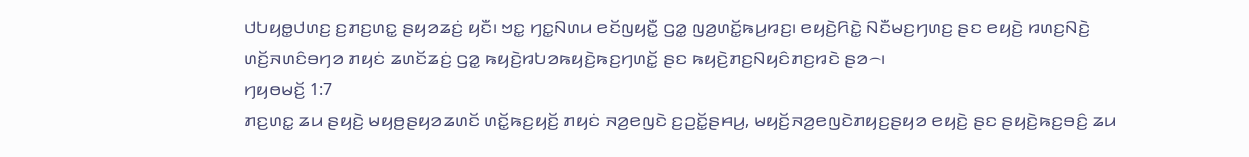ꤓꤝꤟꤥ꤭ꤓꤛꤢ꤬ ꤢ꤬ꤊꤢ꤬ꤛꤢ꤭ ꤔꤟꤤꤘꤢꤦ꤬ ꤟꤢꤪ꤯ ꤠꤢ꤭ ꤚꤢ꤭ꤡꤛꤣ ꤕꤢꤩꤜꤟꤢꤪ꤭ ꤞꤤ꤭ ꤜꤤ꤬ꤛꤢꤩ꤭ꤒꤣ꤬ꤙꤢ꤬꤯ ꤕꤟꤢꤧ꤬ꤖꤢꤧ꤭ ꤡꤢꤪꤗꤢ꤬ꤚꤛꤢ꤬ ꤔꤢ ꤕꤟꤢꤧ꤬ ꤙꤛꤢ꤬ꤡꤢꤧ꤬ ꤛꤢꤩ꤬ꤏꤛꤢꤨꤋꤚꤤ ꤊꤟꤢꤦ ꤘꤛꤢꤩꤘꤢꤦ꤬ ꤞꤤ꤭ ꤒꤟꤢꤧ꤬ꤙꤝꤤꤒꤟꤢꤧ꤬ꤒꤢ꤬ꤚꤛꤢꤩ꤭ ꤔꤢ ꤒꤟꤢꤧ꤬ꤊꤢ꤬ꤡꤟꤢꤨꤊꤢ꤬ꤙꤢꤧ ꤔꤤ꤮꤯
ꤚꤟꤥꤗꤢꤩ꤬ 1:7
ꤊꤢ꤬ꤛꤢ꤭ ꤘꤣ ꤔꤟꤢꤧ꤬ ꤗꤟꤥ꤬ꤔꤟꤤꤘꤛꤢꤩ ꤛꤢꤩ꤭ꤒꤢ꤬ꤟꤢꤩ꤬ ꤊꤟꤢꤦ ꤏꤤ꤬ꤕꤜꤢꤧ ꤢ꤬ꤑꤢꤩ꤭ꤔꤌꤣ꤬, ꤗꤟꤢꤩ꤬ꤏꤤ꤬ꤕꤜꤢꤧꤊꤟꤢ꤬ꤔꤟꤤ ꤕꤟꤢꤧ꤬ ꤔꤢ ꤔꤟꤢꤧ꤬ꤒꤢ꤬ꤋꤢꤨ꤬ ꤘꤣ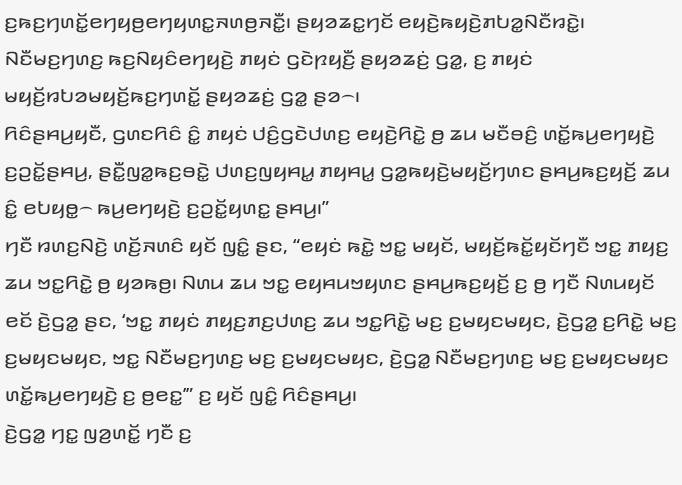ꤢ꤬ꤒꤢ꤬ꤚꤛꤢꤩ꤭ꤕꤚꤟꤥ꤬ꤕꤚꤟꤛꤢ꤭ꤏꤛꤥ꤬ꤏꤢꤪ꤭꤯ ꤔꤟꤤꤘꤢ꤭ꤚꤢꤩ ꤕꤟꤢꤧ꤬ꤒꤟꤢꤧ꤬ꤊꤝꤤ꤭ꤡꤢꤪꤙꤢꤧ꤭꤯
ꤡꤢꤪꤗꤢ꤬ꤚꤛꤢ꤬ ꤒꤢ꤬ꤡꤟꤢꤨꤕꤚꤟꤢꤧ꤬ ꤊꤟꤢꤦ ꤞꤢꤧꤐꤟꤢꤪ꤬ ꤔꤟꤤꤘꤢꤦ꤬ ꤞꤤ꤭, ꤢ꤬ ꤊꤟꤢꤦ ꤗꤟꤢꤩ꤬ꤙꤝꤤꤗꤟꤢꤩ꤬ꤒꤢ꤬ꤚꤛꤢꤩ꤭ ꤔꤟꤤꤘꤢꤦ꤬ ꤞꤤ꤭ ꤔꤤ꤮꤯
ꤖꤢꤨꤔꤌꤣ꤬ꤟꤢꤪ, ꤞꤛꤢꤖꤢꤨ ꤢꤨ꤭ ꤊꤟꤢꤦ ꤓꤢꤨ꤬ꤞꤢꤧꤓꤛꤢ꤬ ꤕꤟꤢꤧ꤬ꤖꤢꤧ꤭ ꤥ꤬ ꤘꤣ ꤗꤢꤪꤋꤢꤨ꤬ ꤛꤢꤩ꤭ꤒꤣ꤬ꤕꤚꤟꤢꤧ꤬ ꤢ꤬ꤑꤢꤩ꤭ꤔꤌꤣ꤬, ꤔꤢꤪ꤭ꤜꤤ꤭ꤒꤢ꤬ꤋꤢꤧ꤭ ꤓꤛꤢ꤬ꤜꤟꤌꤣ꤭ ꤊꤟꤌꤣ꤭ ꤞꤤ꤭ꤒꤟꤢꤧ꤬ꤗꤟꤢꤩ꤬ꤚꤛꤢ ꤔꤌꤣ꤬ꤒꤢ꤬ꤟꤢꤩ꤬ ꤘꤣ ꤢꤨ꤭ ꤕꤝꤟꤥ꤭꤮ ꤒꤣ꤬ꤕꤚꤟꤢꤧ꤬ ꤢ꤬ꤑꤢꤩ꤭ꤟꤛꤢ꤭ ꤔꤌꤣ꤬꤯”
ꤚꤢꤪ ꤙꤛꤢ꤬ꤡꤢꤧ꤬ ꤛꤢꤩ꤬ꤏꤛꤢꤨ ꤟꤢꤩ ꤜꤢꤨ꤭ ꤔꤢ, “ꤕꤟꤢꤦ ꤒꤢꤧ꤭ ꤠꤢ꤭ ꤗꤟꤢꤩ, ꤗꤟꤢꤩ꤬ꤒꤢꤩ꤭ꤟꤢꤩꤚꤢꤪ ꤠꤢ꤭ ꤊꤟꤢ꤬ ꤘꤣ ꤠꤢ꤭ꤖꤢꤧ꤭ ꤥ꤬ ꤟꤤꤒꤥ꤬꤯ ꤡꤛꤣ ꤘꤣ ꤠꤢ꤭ ꤕꤟꤌꤣꤠꤟꤛꤢ ꤔꤌꤣ꤬ꤒꤢ꤬ꤟꤢꤩ꤬ ꤢ꤬ ꤥ꤬ ꤚꤢꤪ ꤡꤛꤣꤟꤢꤩ ꤕꤢꤩ ꤢꤧ꤬ꤞꤤ꤭ ꤔꤢ, ‘ꤠꤢ꤭ ꤊꤟꤢꤦ ꤊꤟꤢ꤬ꤊꤢ꤬ꤓꤛꤢ꤬ ꤘꤣ ꤠꤢ꤭ꤖꤢꤧ꤭ ꤗꤢ꤬ ꤢ꤬ꤗꤟꤢꤗꤟꤢ, ꤢꤧ꤬ꤞꤤ꤭ ꤢ꤬ꤖꤢꤧ꤭ ꤗꤢ꤬ ꤢ꤬ꤗꤟꤢꤗꤟꤢ, ꤠꤢ꤭ ꤡꤢꤪꤗꤢ꤬ꤚꤛꤢ꤬ ꤗꤢ꤬ ꤢ꤬ꤗꤟꤢꤗꤟꤢ, ꤢꤧ꤬ꤞꤤ꤭ ꤡꤢꤪꤗꤢ꤬ꤚꤛꤢ꤬ ꤗꤢ꤬ ꤢ꤬ꤗꤟꤢꤗꤟꤢ ꤛꤢꤩ꤭ꤒꤣ꤬ꤕꤚꤟꤢꤧ꤬ ꤢ꤬ ꤥ꤬ꤕꤢ꤭’” ꤢ꤬ ꤟꤢꤩ ꤜꤢꤨ꤭ ꤖꤢꤨꤔꤌꤣ꤬꤯
ꤢꤧ꤬ꤞꤤ꤭ ꤚꤢ꤭ ꤜꤤ꤬ꤛꤢꤩ꤭ ꤚꤢꤪ ꤢ꤬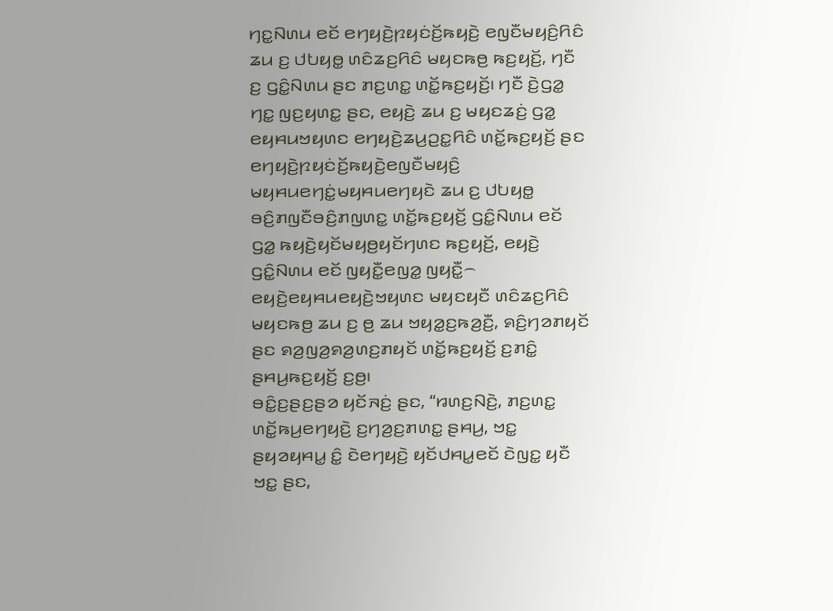ꤚꤢ꤭ꤡꤛꤣ ꤕꤢꤩ ꤕꤚꤟꤢꤧ꤬ꤐꤟꤢꤦꤢꤩ꤬ꤒꤟꤢꤧ꤬ ꤕꤜꤢꤪꤗꤟꤢꤨ꤬ꤖꤢꤨ ꤘꤣ ꤢ꤬ ꤓꤝꤟꤥ꤭ ꤛꤢꤨꤘꤢ꤬ꤖꤢꤨ ꤗꤟꤢꤒꤥ꤬ ꤒꤢ꤬ꤟꤢꤩ꤬, ꤚꤢꤪ ꤢ꤬ ꤞꤢꤨ꤭ꤡꤛꤣ ꤔꤢ ꤊꤢ꤬ꤛꤢ꤭ ꤛꤢꤩ꤭ꤒꤢ꤬ꤟꤢꤩ꤬꤯ ꤚꤢꤪ ꤢꤧ꤬ꤞꤤ꤭ ꤚꤢ꤭ ꤜꤢ꤬ꤟꤛꤢ꤭ ꤔꤢ, ꤕꤟꤢꤧ꤬ ꤘꤣ ꤢ꤬ ꤗꤟꤢꤘꤢꤦ꤬ ꤞꤤ꤭ ꤕꤟꤌꤣꤠꤟꤛꤢ ꤕꤚꤟꤢꤧ꤬ꤘꤣ꤬ꤑꤢ꤭ꤖꤢꤨ ꤛꤢꤩ꤭ꤒꤢ꤬ꤟꤢꤩ꤬ ꤔꤢ ꤕꤚꤟꤢꤧ꤬ꤐꤟꤢꤦꤢꤩ꤬ꤒꤟꤢꤧ꤬ꤕꤜꤢꤪꤗꤟꤢꤨ꤬ ꤗꤟꤌꤣꤕꤚꤢꤦ꤭ꤗꤟꤌꤣꤕꤚꤟꤢꤧ ꤘꤣ ꤢ꤬ ꤓꤝꤟꤥ꤭ ꤋꤢꤨ꤬ꤊꤜꤢꤪꤋꤢꤨ꤬ꤊꤜꤛꤢ꤭ ꤛꤢꤩ꤭ꤒꤢ꤬ꤟꤢꤩ꤬ ꤞꤢꤨ꤭ꤡꤛꤣ ꤕꤢꤩ ꤞꤤ꤭ ꤒꤟꤢꤧ꤬ꤟꤢꤩꤗꤟꤥ꤬ꤟꤢꤩꤚꤛꤢ ꤒꤢ꤬ꤟꤢꤩ꤬, ꤕꤟꤢꤧ꤬ ꤞꤢꤨ꤭ꤡꤛꤣ ꤕꤢꤩ ꤜꤟꤢꤪ꤭ꤕꤜꤤ꤭ ꤜꤟꤢꤪ꤭꤮ ꤕꤟꤢꤧ꤬ꤕꤟꤌꤣꤕꤟꤢꤧ꤬ꤠꤟꤛꤢ ꤗꤟꤢꤟꤢꤪ ꤛꤢꤨꤘꤢ꤬ꤖꤢꤨ ꤗꤟꤢꤒꤥ꤬ ꤘꤣ ꤢ꤬ ꤥ꤬ ꤘꤣ ꤠꤟꤤ꤭ꤢ꤬ꤒꤤ꤬ꤢꤪ꤬, ꤎꤢꤨ꤬ꤚꤤꤊꤟꤢꤩ ꤔꤢ ꤎꤤ꤬ꤜꤤ꤬ꤎꤤ꤬ꤛꤢ꤬ꤊꤟꤢꤩ ꤛꤢꤩ꤭ꤒꤢ꤬ꤟꤢꤩ꤬ ꤢ꤬ꤊꤢꤨ꤭ ꤔꤌꤣ꤬ꤒꤢ꤬ꤟꤢꤩ꤬ ꤢ꤬ꤥ꤬꤯
ꤋꤢꤨ꤭ꤢ꤬ꤔꤢ꤬ꤔꤤ ꤟꤢꤩꤏꤢꤦ꤬ ꤔꤢ, “ꤙꤛꤢ꤬ꤡꤢꤧ꤬, ꤊꤢ꤬ꤛꤢ꤭ ꤛꤢꤩ꤭ꤒꤣ꤬ꤕꤚꤟꤢꤧ꤬ ꤢ꤬ꤚꤤ꤬ꤢ꤬ꤊꤛꤢ꤭ ꤔꤌꤣ꤬, ꤠꤢ꤭ ꤔꤟꤤꤟꤌꤣ꤭ ꤢꤨ꤭ ꤢꤧꤕꤚꤟꤢꤧ꤬ ꤟꤢꤩꤓꤌꤣ꤭ꤕꤢꤩ ꤢꤧꤜꤢ꤭ ꤟꤢꤪ ꤠꤢ꤭ ꤔꤢ,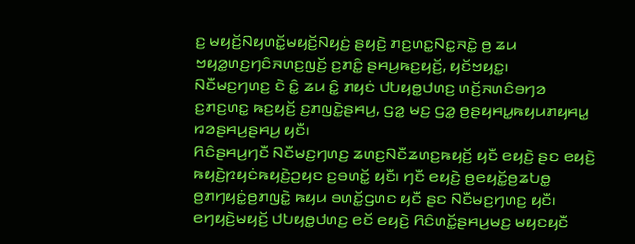ꤢ꤬ ꤗꤟꤢꤩ꤬ꤡꤟꤛꤢꤩ꤭ꤗꤟꤢꤩ꤬ꤡꤟꤢꤦ꤬ ꤔꤟꤢꤧ꤬ ꤊꤢ꤬ꤛꤢ꤭ꤡꤢ꤭ꤏꤢꤧ꤭ ꤥ꤬ ꤘꤣ ꤠꤟꤤ꤭ꤛꤢ꤬ꤚꤢꤨꤏꤛꤢ꤬ꤜꤢꤩ꤬ ꤢ꤬ꤊꤢꤨ꤭ ꤔꤌꤣ꤬ꤒꤢ꤬ꤟꤢꤩ꤬, ꤟꤢꤩꤠꤟꤢ꤭꤯
ꤡꤢꤪꤗꤢ꤬ꤚꤛꤢ꤬ ꤢꤧ ꤢꤨ꤭ ꤘꤣ ꤢꤨ꤭ ꤊꤟꤢꤦ ꤓꤝꤟꤥ꤭ꤓꤛꤢ꤬ ꤛꤢꤩ꤬ꤏꤛꤢꤨꤋꤚꤤ ꤢ꤬ꤊꤢ꤬ꤛꤢ꤭ ꤒꤢ꤬ꤟꤢꤩ꤬ ꤢ꤬ꤊꤜꤢꤧ꤭ꤔꤌꤣ꤬, ꤞꤤ꤭ ꤗꤢ꤬ ꤞꤤ꤭ ꤥ꤬ꤔꤟꤌꤣ꤭ꤒꤟꤣꤊꤟꤌꤣ꤭ ꤙꤤꤔꤌꤣ꤬ꤔꤌꤣ꤬ ꤟꤢꤪ꤯
ꤖꤢꤨꤔꤌꤣ꤬ꤚꤢꤪ ꤡꤢꤪꤗꤢ꤬ꤚꤛꤢ꤬ ꤘꤛꤢ꤬ꤡꤢꤪꤘꤛꤢ꤬ꤒꤟꤢꤩ꤬ ꤟꤢꤪ ꤕꤟꤢꤧ꤬ ꤔꤢ ꤕꤟꤢꤧ꤬ ꤒꤟꤢꤧ꤬ꤐꤟꤢꤦꤒꤟꤢꤧ꤬ꤑꤟꤢ ꤢ꤬ꤋꤛꤢꤩ꤭ ꤟꤢꤪ꤯ ꤚꤢꤪ ꤕꤟꤢꤧ꤬ ꤥ꤬ꤕꤟꤢꤩ꤭ꤥ꤬ꤘꤝꤥ꤭ ꤥ꤬ꤊꤚꤟꤢꤦ꤭ꤥ꤬ꤊꤜꤢꤧ꤭ ꤒꤟꤣ ꤋꤛꤢꤩ꤭ꤞꤛꤢ ꤟꤢꤪ ꤔꤢ ꤡꤢꤪꤗꤢ꤬ꤚꤛꤢ꤬ ꤟꤢꤪ꤯ ꤕꤚꤟꤢꤧ꤬ꤗꤟꤢꤩ꤬ ꤓꤝꤟꤥ꤭ꤓꤛꤢ꤬ ꤕꤢꤩ ꤕꤟꤢꤧ꤬ ꤖꤢꤨꤛꤢꤩ꤭ꤔꤌꤣ꤬ꤗꤢ꤬ ꤗꤟꤢꤟꤢꤪ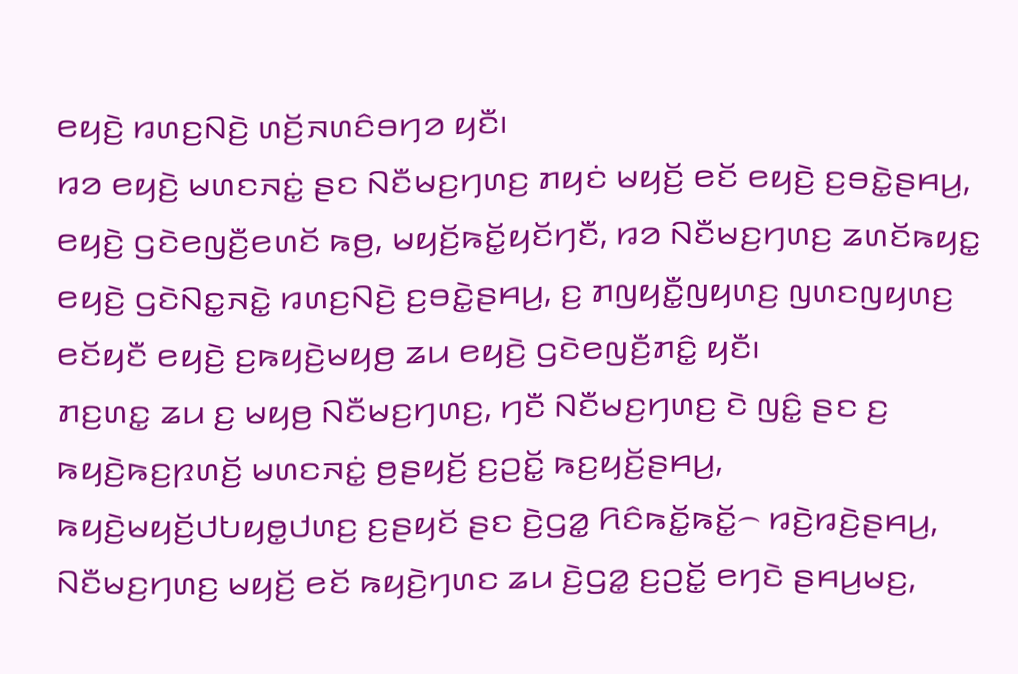ꤕꤟꤢꤧ꤬ ꤙꤛꤢ꤬ꤡꤢꤧ꤬ ꤛꤢꤩ꤬ꤏꤛꤢꤨꤋꤚꤤ ꤟꤢꤪ꤯
ꤙꤤ ꤕꤟꤢꤧ꤬ ꤗꤛꤢꤏꤢꤦ꤭ ꤔꤢ ꤡꤢꤪꤗꤢ꤬ꤚꤛꤢ꤬ ꤊꤟꤢꤦ ꤗꤟꤢꤩ꤬ ꤕꤢꤩ ꤕꤟꤢꤧ꤬ ꤢ꤬ꤋꤢꤧ꤭ꤔꤌꤣ꤬, ꤕꤟꤢꤧ꤬ ꤞꤢꤧꤕꤜꤢꤪ꤬ꤕꤛꤢꤩ ꤒꤥ꤬, ꤗꤟꤢꤩ꤬ꤒꤢꤩ꤭ꤟꤢꤩꤚꤢꤪ, ꤙꤤ ꤡꤢꤪꤗꤢ꤬ꤚꤛꤢ꤬ ꤘꤛꤢꤩꤒꤟꤢ꤭ ꤕꤟꤢꤧ꤬ ꤞꤢꤧꤡꤢ꤭ꤏꤢꤧ꤭ ꤙꤛꤢ꤬ꤡꤢꤧ꤬ ꤢ꤬ꤋꤢꤧ꤭ꤔꤌꤣ꤬, ꤢ꤬ ꤊꤜꤟꤢꤪ꤭ꤜꤟꤛꤢ꤬ ꤜꤛꤢꤜꤟꤛꤢ꤬ ꤕꤢꤩꤟꤢꤪ ꤕꤟꤢꤧ꤬ ꤢ꤬ꤒꤟꤢꤧ꤬ꤗꤟꤥ꤬ ꤘꤣ ꤕꤟꤢꤧ꤬ ꤞꤢꤧꤕꤜꤢꤪ꤬ꤊꤢꤨ꤭ ꤟꤢꤪ꤯
ꤊꤢ꤬ꤛꤢ꤭ ꤘꤣ ꤢ꤬ ꤗꤟꤥ꤬ ꤡꤢꤪꤗꤢ꤬ꤚꤛꤢ꤬, ꤚꤢꤪ ꤡꤢꤪꤗꤢ꤬ꤚꤛꤢ꤬ ꤢꤧ ꤜꤢꤨ꤭ ꤔꤢ ꤢ꤬ ꤒꤟꤢꤧ꤬ꤒꤢ꤬ꤐꤛꤢꤩ꤬ ꤗꤛꤢꤏꤢꤦ꤭ ꤥ꤬ꤔꤟꤢꤩ꤬ ꤢ꤬ꤑꤢꤩ꤭ ꤒꤢ꤬ꤟꤢꤩ꤬ꤔꤌꤣ꤬, ꤒꤟꤢꤧ꤬ꤗꤟꤢꤩ꤬ꤓꤝꤟꤥ꤭ꤓꤛꤢ꤬ ꤢ꤬ꤔꤟꤢꤩ ꤔꤢ ꤢꤧ꤬ꤞꤤ꤭ ꤖꤢꤨꤒꤢꤩ꤭ꤒꤢꤩ꤭꤮ ꤙꤢꤧ꤬ꤙꤢꤧ꤬ꤔꤌꤣ꤬, ꤡꤢꤪꤗꤢ꤬ꤚꤛꤢ꤬ ꤗꤟꤢꤩ꤬ ꤕꤢꤩ ꤒꤟꤢꤧ꤬ꤚꤛꤢ ꤘꤣ ꤢꤧ꤬ꤞꤤ꤭ ꤢ꤬ꤑꤢꤩ꤭ ꤕꤚꤢꤧ ꤔꤌꤣ꤬ꤗꤢ꤬,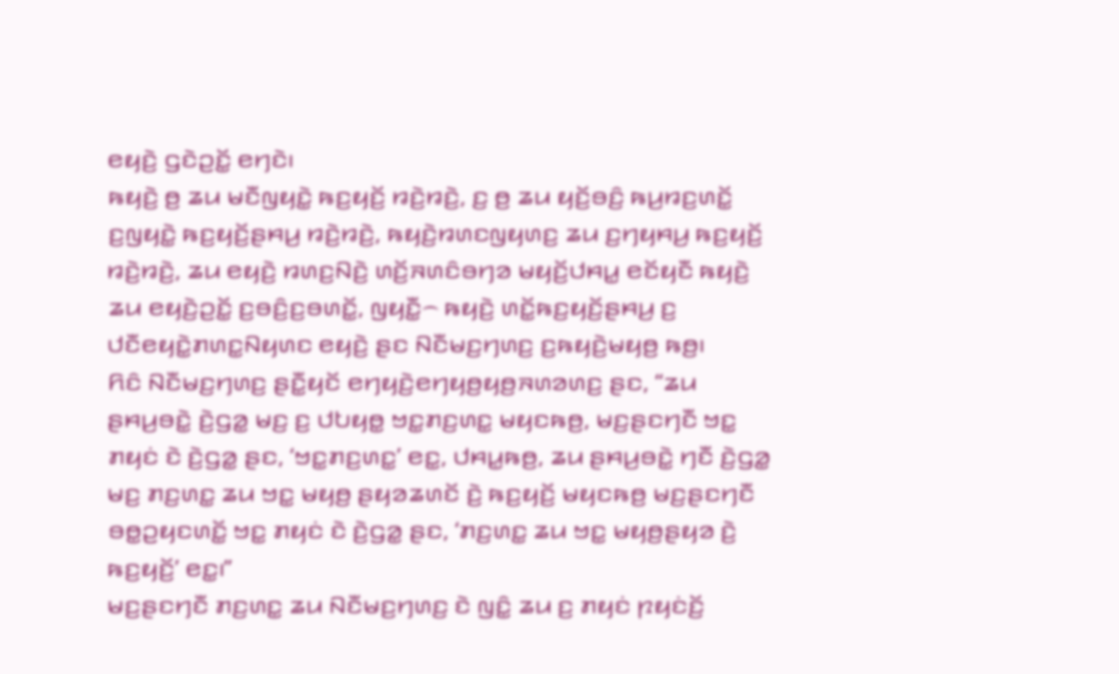ꤕꤟꤢꤧ꤬ ꤞꤢꤧꤑꤢꤩ꤭ ꤕꤚꤢꤧ꤯
ꤒꤟꤢꤧ꤬ ꤥ꤬ ꤘꤣ ꤗꤢꤪꤜꤟꤢꤧ꤭ ꤒꤢ꤬ꤟꤢꤩ꤬ ꤙꤢꤧ꤬ꤙꤢꤧ꤬, ꤢ꤬ ꤥ꤬ ꤘꤣ ꤟꤢꤩ꤬ꤋꤢꤨ꤬ ꤒꤣ꤬ꤙꤢ꤬ꤛꤢꤩ꤭ ꤢ꤬ꤜꤟꤢꤧ꤭ ꤒꤢ꤬ꤟꤢꤩ꤬ꤔꤌꤣ꤬ ꤙꤢꤧ꤬ꤙꤢꤧ꤬, ꤒꤟꤢꤧ꤬ꤙꤛꤢꤜꤟꤛꤢ꤬ ꤘꤣ ꤢ꤬ꤚꤟꤌꤣ꤬ ꤒꤢ꤬ꤟꤢꤩ꤬ ꤙꤢꤧ꤬ꤙꤢꤧ꤬, ꤘꤣ ꤕꤟꤢꤧ꤬ ꤙꤛꤢ꤬ꤡꤢꤧ꤬ ꤛꤢꤩ꤬ꤏꤛꤢꤨꤋꤚꤤ ꤗꤟꤢꤩ꤬ꤓꤌꤣ꤭ ꤕꤢꤩꤟꤢꤪ ꤒꤟꤢꤧ꤬ ꤘꤣ ꤕꤟꤢꤧ꤬ꤑꤢꤩ꤭ ꤢ꤬ꤋꤢꤨ꤬ꤢ꤬ꤋꤛꤢꤩ꤭, ꤜꤟꤢꤪ꤭꤮ ꤒꤟꤢꤧ꤬ ꤛꤢꤩ꤭ꤒꤢ꤬ꤟꤢꤩ꤬ꤔꤌꤣ꤬ ꤢ꤬ ꤓꤢꤪꤕꤟꤢꤧ꤭ꤊꤛꤢ꤭ꤡꤟꤛꤢ ꤕꤟꤢꤧ꤬ ꤔꤢ ꤡꤢꤪꤗꤢ꤬ꤚꤛꤢ꤬ ꤢ꤬ꤒꤟꤢꤧ꤬ꤗꤟꤥ꤬ ꤒꤥ꤬꤯
ꤖꤢꤨ ꤡꤢꤪꤗꤢ꤬ꤚꤛꤢ꤬ ꤔꤢꤪ꤭ꤟꤢꤩ ꤕꤚꤟꤢꤧ꤬ꤕꤚꤟꤥ꤬ꤟꤥ꤬ꤏꤛꤤꤛꤢ꤬ ꤔꤢ, “ꤘꤣ ꤔꤌꤣ꤬ꤋꤢꤧ꤭ ꤢꤧ꤬ꤞꤤ꤭ ꤗꤢ꤬ ꤢ꤬ ꤓꤝꤟꤥ꤭ ꤠꤢ꤭ꤊꤢ꤬ꤛꤢ꤭ ꤗꤟꤢꤒꤥ꤬, ꤗꤢ꤬ꤔꤢꤚꤢꤪ ꤠꤢ꤭ ꤊꤟꤢꤦ ꤢꤧ ꤢꤧ꤬ꤞꤤ꤭ ꤔꤢ, ‘ꤠꤢ꤭ꤊꤢ꤬ꤛꤢ꤭’ ꤕꤢ꤭, ꤓꤌꤣ꤭ꤒꤥ꤬, ꤘꤣ ꤔꤌꤣ꤬ꤋꤢꤧ꤭ ꤚꤢꤪ ꤢꤧ꤬ꤞꤤ꤭ ꤗꤢ꤬ ꤊꤢ꤬ꤛꤢ꤭ ꤘꤣ ꤠꤢ꤭ ꤗꤟꤥ꤬ ꤔꤟꤤꤘꤛꤢꤩ ꤢꤧ꤬ ꤒꤢ꤬ꤟꤢꤩ꤬ ꤗꤟꤢꤒꤥ꤬ ꤗꤢ꤬ꤔꤢꤚꤢꤪ ꤋꤥ꤭ꤑꤟꤢꤛꤢꤩ꤭ ꤠꤢ꤭ ꤊꤟꤢꤦ ꤢꤧ ꤢꤧ꤬ꤞꤤ꤭ ꤔꤢ, ‘ꤊꤢ꤬ꤛꤢ꤭ ꤘꤣ ꤠꤢ꤭ ꤗꤟꤥ꤬ꤔꤟꤤ ꤢꤧ꤬ ꤒꤢ꤬ꤟꤢꤩ꤬’ ꤕꤢ꤭꤯”
ꤗꤢ꤬ꤔꤢꤚꤢꤪ ꤊꤢ꤬ꤛꤢ꤭ ꤘꤣ ꤡꤢꤪꤗꤢ꤬ꤚꤛꤢ꤬ ꤢꤧ ꤜꤢꤨ꤭ ꤘꤣ ꤢ꤬ ꤊꤟꤢꤦ ꤐꤟꤢꤦꤢꤩ꤬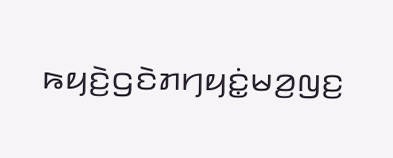ꤒꤟꤢꤧ꤬ꤞꤢꤧꤊꤚꤟꤢꤦ꤭ꤗꤤ꤬ꤜꤢ꤬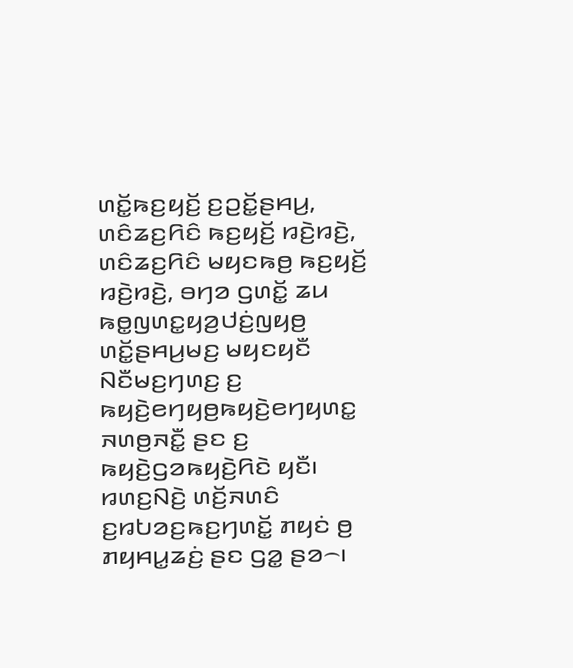ꤛꤢꤩ꤭ꤒꤢ꤬ꤟꤢꤩ꤬ ꤢ꤬ꤑꤢꤩ꤭ꤔꤌꤣ꤬, ꤛꤢꤨꤘꤢ꤬ꤖꤢꤨ ꤒꤢ꤬ꤟꤢꤩ꤬ ꤙꤢꤧ꤬ꤙꤢꤧ꤬, ꤛꤢꤨꤘꤢ꤬ꤖꤢꤨ ꤗꤟꤢꤒꤥ꤬ ꤒꤢ꤬ꤟꤢꤩ꤬ ꤙꤢꤧ꤬ꤙꤢꤧ꤬, ꤋꤚꤤ ꤞꤛꤢꤩ꤭ ꤘꤣ ꤒꤥ꤭ꤜꤛꤢ꤭ꤟꤤ꤬ꤓꤢꤦ꤬ꤜꤟꤥ꤬ ꤛꤢꤩ꤭ꤔꤌꤣ꤬ꤗꤢ꤬ ꤗꤟꤢꤟꤢꤪ ꤡꤢꤪꤗꤢ꤬ꤚꤛꤢ꤬ ꤢ꤬ ꤒꤟꤢꤧ꤬ꤕꤚꤟꤥ꤬ꤒꤟꤢꤧ꤬ꤕꤚꤟꤛꤢ꤭ ꤏꤛꤥ꤬ꤏꤢꤪ꤭ ꤔꤢ ꤢ꤬ ꤒꤟꤢꤧ꤬ꤞꤤꤒꤟꤢꤧ꤬ꤖꤢꤧ ꤟꤢꤪ꤯
ꤙꤛꤢ꤬ꤡꤢꤧ꤬ ꤛꤢꤩ꤬ꤏꤛꤢꤨ ꤢ꤬ꤙꤝꤤꤢ꤬ꤒꤢ꤬ꤚꤛꤢꤩ꤭ ꤊꤟꤢꤦ ꤥ꤬ ꤊꤟꤌꤣ꤭ꤘꤢꤦ꤬ ꤔꤢ ꤞꤤ꤭ ꤔꤤ꤮꤯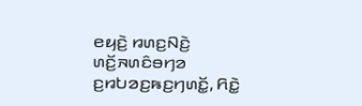ꤕꤟꤢꤧ꤬ ꤙꤛꤢ꤬ꤡꤢꤧ꤬ ꤛꤢꤩ꤬ꤏꤛꤢꤨꤋꤚꤤ ꤢ꤬ꤙꤝꤤꤢ꤬ꤒꤢ꤬ꤚꤛꤢꤩ꤭, ꤖꤢꤧ꤭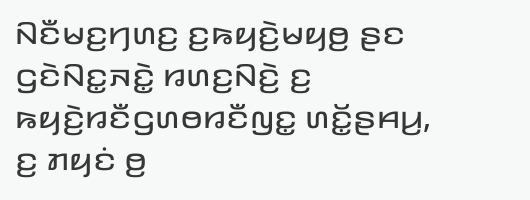ꤡꤢꤪꤗꤢ꤬ꤚꤛꤢ꤬ ꤢ꤬ꤒꤟꤢꤧ꤬ꤗꤟꤥ꤬ ꤔꤢ ꤞꤢꤧꤡꤢ꤭ꤏꤢꤧ꤭ ꤙꤛꤢ꤬ꤡꤢꤧ꤬ ꤢ꤬ ꤒꤟꤢꤧ꤬ꤙꤢꤪꤞꤛꤥꤙꤢꤪꤜꤢ꤭ ꤛꤢꤩ꤭ꤔꤌꤣ꤬, ꤢ꤬ ꤊꤟꤢꤦ ꤥ꤬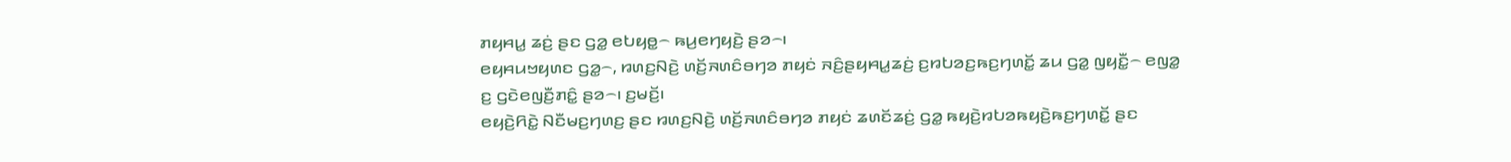ꤊꤟꤌꤣ꤭ ꤘꤢꤦ꤬ ꤔꤢ ꤞꤤ꤭ ꤕꤝꤟꤥ꤭꤮ ꤒꤣ꤬ꤕꤚꤟꤢꤧ꤬ ꤔꤤ꤮꤯
ꤕꤟꤌꤣꤠꤟꤛꤢ ꤞꤤ꤭꤮, ꤙꤛꤢ꤬ꤡꤢꤧ꤬ ꤛꤢꤩ꤬ꤏꤛꤢꤨꤋꤚꤤ ꤊꤟꤢꤦ ꤏꤢꤨ꤬ꤔꤟꤌꤣ꤭ꤘꤢꤦ꤬ ꤢ꤬ꤙꤝꤤꤢ꤬ꤒꤢ꤬ꤚꤛꤢꤩ꤭ ꤘꤣ ꤞꤤ꤭ ꤜꤟꤢꤪ꤭꤮ ꤕꤜꤤ꤭ ꤢ꤬ ꤞꤢꤧꤕꤜꤢꤪ꤬ꤊꤢꤨ꤭ ꤔꤤ꤮꤯ ꤢ꤬ꤗꤢꤩ꤬꤯
ꤕꤟꤢꤧ꤬ꤖꤢꤧ꤭ ꤡꤢꤪꤗꤢ꤬ꤚꤛꤢ꤬ ꤔꤢ ꤙꤛꤢ꤬ꤡꤢꤧ꤬ ꤛꤢꤩ꤬ꤏꤛꤢꤨꤋꤚꤤ ꤊꤟꤢꤦ ꤘꤛꤢꤩꤘꤢꤦ꤬ ꤞꤤ꤭ ꤒꤟꤢꤧ꤬ꤙꤝꤤꤒꤟꤢꤧ꤬ꤒꤢ꤬ꤚꤛꤢꤩ꤭ ꤔꤢ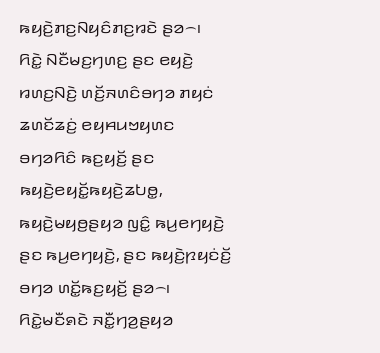ꤒꤟꤢꤧ꤬ꤊꤢ꤬ꤡꤟꤢꤨꤊꤢ꤬ꤙꤢꤧ ꤔꤤ꤮꤯
ꤖꤢꤧ꤭ ꤡꤢꤪꤗꤢ꤬ꤚꤛꤢ꤬ ꤔꤢ ꤕꤟꤢꤧ꤬ ꤙꤛꤢ꤬ꤡꤢꤧ꤬ ꤛꤢꤩ꤬ꤏꤛꤢꤨꤋꤚꤤ ꤊꤟꤢꤦ ꤘꤛꤢꤩꤘꤢꤦ꤬ ꤕꤟꤌꤣꤠꤟꤛꤢ ꤋꤚꤤꤖꤢꤨ ꤒꤢ꤬ꤟꤢꤩ꤬ ꤔꤢ ꤒꤟꤢꤧ꤬ꤕꤟꤢꤩ꤭ꤒꤟꤢꤧ꤬ꤘꤝꤥ꤭, ꤒꤟꤢꤧ꤬ꤗꤟꤥ꤬ꤔꤟꤤ ꤜꤢꤨ꤭ ꤒꤣ꤬ꤕꤚꤟꤢꤧ꤬ ꤔꤢ ꤒꤣ꤬ꤕꤚꤟꤢꤧ꤬, ꤔꤢ ꤒꤟꤢꤧ꤬ꤐꤟꤢꤦꤢꤩ꤬ ꤋꤚꤤ ꤛꤢꤩ꤭ꤒꤢ꤬ꤟꤢꤩ꤬ ꤔꤤ꤮꤯
ꤖꤢꤧ꤭ꤗꤢꤪꤎꤢꤧ ꤏꤢꤪ꤭ꤚꤤ꤬ꤔꤟꤤ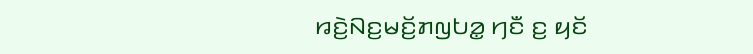ꤙꤢꤧ꤬ꤡꤢ꤬ꤗꤢꤩ꤬ꤊꤜꤝꤤ꤭ ꤚꤢꤪ ꤢ꤬ ꤟꤢꤩ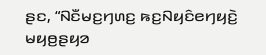ꤔꤢ, “ꤡꤢꤪꤗꤢ꤬ꤚꤛꤢ꤬ ꤒꤢ꤬ꤡꤟꤢꤨꤕꤚꤟꤢꤧ꤬ ꤗꤟꤥ꤬ꤔꤟꤤ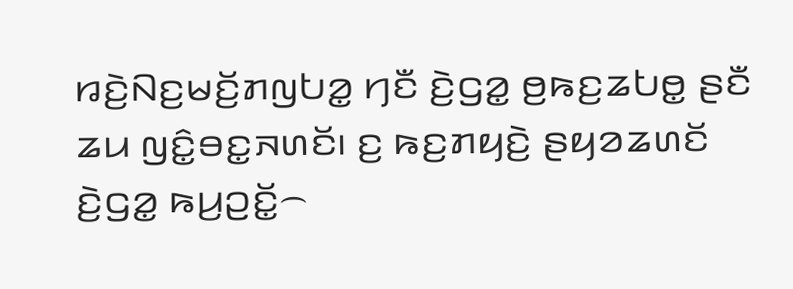ꤙꤢꤧ꤬ꤡꤢ꤬ꤗꤢꤩ꤬ꤊꤜꤝꤤ꤭ ꤚꤢꤪ ꤢꤧ꤬ꤞꤤ꤭ ꤥ꤬ꤒꤢ꤬ꤘꤝꤥ꤭ ꤔꤢꤪ ꤘꤣ ꤜꤢꤨ꤭ꤋꤢ꤭ꤏꤛꤢꤩ꤯ ꤢ꤬ ꤒꤢ꤬ꤊꤟꤢꤧ꤬ ꤔꤟꤤꤘꤛꤢꤩ ꤢꤧ꤬ꤞꤤ꤭ ꤒꤣ꤬ꤑꤢꤩ꤭꤮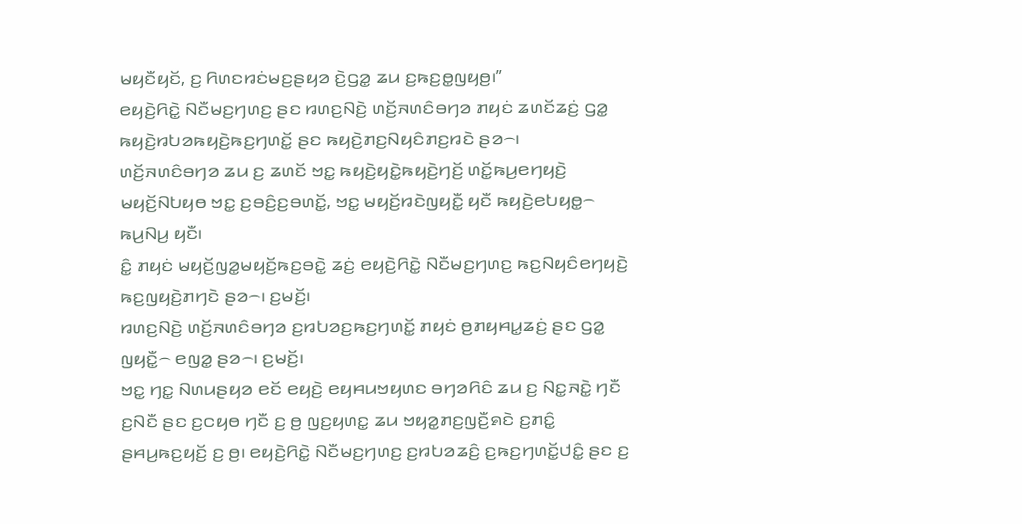ꤗꤟꤢꤪꤟꤢꤩ, ꤢ꤬ ꤖꤛꤢꤙꤢꤦꤗꤢ꤬ꤔꤟꤤ ꤢꤧ꤬ꤞꤤ꤭ ꤘꤣ ꤢ꤬ꤒꤢ꤬ꤥ꤭ꤜꤟꤥ꤬꤯”
ꤕꤟꤢꤧ꤬ꤖꤢꤧ꤭ ꤡꤢꤪꤗꤢ꤬ꤚꤛꤢ꤬ ꤔꤢ ꤙꤛꤢ꤬ꤡꤢꤧ꤬ ꤛꤢꤩ꤬ꤏꤛꤢꤨꤋꤚꤤ ꤊꤟꤢꤦ ꤘꤛꤢꤩꤘꤢꤦ꤬ ꤞꤤ꤭ ꤒꤟꤢꤧ꤬ꤙꤝꤤꤒꤟꤢꤧ꤬ꤒꤢ꤬ꤚꤛꤢꤩ꤭ ꤔꤢ ꤒꤟꤢꤧ꤬ꤊꤢ꤬ꤡꤟꤢꤨꤊꤢ꤬ꤙꤢꤧ ꤔꤤ꤮꤯
ꤛꤢꤩ꤬ꤏꤛꤢꤨꤋꤚꤤ ꤘꤣ ꤢ꤬ ꤘꤛꤢꤩ ꤠꤢ꤭ ꤒꤟꤢꤧ꤬ꤟꤢꤧ꤭ꤒꤟꤢꤧ꤬ꤚꤢꤩ꤬ ꤛꤢꤩ꤭ꤒꤣ꤬ꤕꤚꤟꤢꤧ꤬ ꤗꤟꤢꤩ꤬ꤡꤝꤟꤥ ꤠꤢ꤭ ꤢ꤬ꤋꤢꤨ꤬ꤢ꤬ꤋꤛꤢꤩ꤭, ꤠꤢ꤭ ꤗꤟꤢꤩ꤬ꤙꤢꤧꤜꤟꤢꤪ꤭ ꤟꤢꤪ ꤒꤟꤢꤧ꤬ꤕꤝꤟꤥ꤭꤮ ꤒꤣ꤬ꤡꤣ꤬ ꤟꤢꤪ꤯
ꤢꤨ꤭ ꤊꤟꤢꤦ ꤗꤟꤢꤩ꤬ꤜꤤ꤭ꤗꤟꤢꤩ꤬ꤒꤢ꤬ꤋꤢꤧ꤭ ꤘꤢꤦ꤬ ꤕꤟꤢꤧ꤬ꤖꤢꤧ꤭ ꤡꤢꤪꤗꤢ꤬ꤚꤛꤢ꤬ ꤒꤢ꤬ꤡꤟꤢꤨꤕꤚꤟꤢꤧ꤬ ꤒꤢ꤬ꤜꤟꤢꤧ꤬ꤊꤚꤢꤧ ꤔꤤ꤮꤯ ꤢ꤬ꤗꤢꤩ꤬꤯
ꤙꤛꤢ꤬ꤡꤢꤧ꤬ ꤛꤢꤩ꤬ꤏꤛꤢꤨꤋꤚꤤ ꤢ꤬ꤙꤝꤤꤢ꤬ꤒꤢ꤬ꤚꤛꤢꤩ꤭ ꤊꤟꤢꤦ ꤥ꤬ꤊꤟꤌꤣ꤭ꤘꤢꤦ꤬ ꤔꤢ ꤞꤤ꤭ ꤜꤟꤢꤪ꤭꤮ ꤕꤜꤤ꤭ ꤔꤤ꤮꤯ ꤢ꤬ꤗꤢꤩ꤬꤯
ꤠꤢ꤭ ꤚꤢ꤭ ꤡꤛꤣꤔꤟꤤ ꤕꤢꤩ ꤕꤟꤢꤧ꤬ ꤕꤟꤌꤣꤠꤟꤛꤢ ꤋꤚꤤꤖꤢꤨ ꤘꤣ ꤢ꤬ ꤡꤢ꤭ꤏꤢꤧ꤭ ꤚꤢꤪ ꤢ꤬ꤡꤢꤪ ꤔꤢ ꤢ꤬ꤍꤟꤥ ꤚꤢꤪ ꤢ꤬ ꤥ꤬ ꤜꤢ꤬ꤟꤛꤢ꤭ ꤘꤣ ꤠꤟꤤ꤭ꤊꤢ꤬ꤜꤢꤪ꤬ꤎꤢꤧ ꤢ꤬ꤊꤢꤨ꤭ ꤔꤌꤣ꤬ꤒꤢ꤬ꤟꤢꤩ꤬ ꤢ꤬ ꤥ꤬꤯ ꤕꤟꤢꤧ꤬ꤖꤢꤧ꤭ ꤡꤢꤪꤗꤢ꤬ꤚꤛꤢ꤬ ꤢ꤬ꤙꤝꤤꤘꤢꤨ꤬ ꤢ꤬ꤒꤢ꤬ꤚꤛꤢꤩ꤭ꤓꤢꤨ꤭ ꤔꤢ ꤢ꤬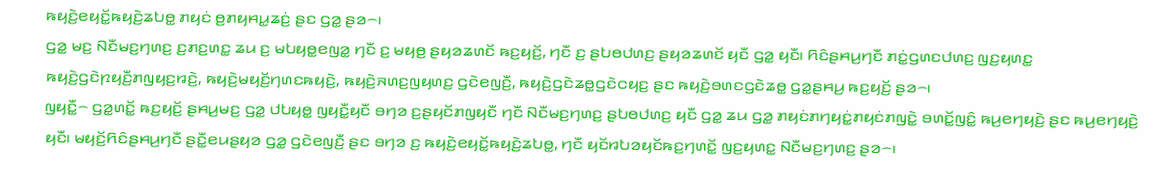ꤒꤟꤢꤧ꤬ꤕꤟꤢꤩ꤭ꤒꤟꤢꤧ꤬ꤘꤝꤥ꤭ ꤊꤟꤢꤦ ꤥ꤬ꤊꤟꤌꤣ꤭ꤘꤢꤦ꤬ ꤔꤢ ꤞꤤ꤭ ꤔꤤ꤮꤯
ꤞꤤ꤭ ꤗꤢ꤬ ꤡꤢꤪꤗꤢ꤬ꤚꤛꤢ꤬ ꤢ꤬ꤊꤢ꤬ꤛꤢ꤭ ꤘꤣ ꤢ꤬ ꤗꤝꤟꤥ꤭ꤕꤜꤤ꤭ ꤚꤢꤪ ꤢ꤬ ꤗꤟꤥ꤬ ꤔꤟꤤꤘꤛꤢꤩ ꤒꤢ꤬ꤟꤢꤩ꤬, ꤚꤢꤪ ꤢ꤬ ꤔꤝꤥꤓꤛꤢ꤬ ꤔꤟꤤꤘꤛꤢꤩ ꤟꤢꤪ ꤞꤤ꤭ ꤟꤢꤪ꤯ ꤖꤢꤨꤔꤌꤣ꤬ꤚꤢꤪ ꤊꤢꤦ꤭ꤞꤛꤢꤓꤛꤢ꤬ ꤜꤢ꤬ꤟꤛꤢ꤭ ꤒꤟꤢꤧ꤬ꤞꤢꤧꤐꤟꤢꤪ꤬ꤊꤜꤟꤢ꤬ꤙꤢꤧ꤬, ꤒꤟꤢꤧ꤬ꤗꤟꤢꤩ꤬ꤚꤛꤢꤒꤟꤢꤧ꤬, ꤒꤟꤢꤧ꤬ꤏꤛꤢ꤬ꤜꤟꤛꤢ꤬ ꤞꤢꤧꤕꤜꤢꤪ꤬, ꤒꤟꤢꤧ꤬ꤞꤢꤧꤘꤥ꤭ꤞꤢꤧꤍꤟꤢ꤬ ꤔꤢ ꤒꤟꤢꤧ꤬ꤋꤛꤢꤞꤢꤧꤘꤥ꤭ ꤞꤤ꤭ꤔꤌꤣ꤬ ꤒꤢ꤬ꤟꤢꤩ꤬ ꤔꤤ꤮꤯
ꤜꤟꤢꤪ꤭꤮ ꤞꤤ꤭ꤛꤢꤩ꤭ ꤒꤢ꤬ꤟꤢꤩ꤬ ꤔꤌꤣ꤬ꤗꤢ꤬ ꤞꤤ꤭ ꤓꤝꤟꤥ꤭ ꤜꤟꤢꤪ꤭ꤟꤢꤪ ꤋꤚꤤ ꤢ꤬ꤔꤟꤢꤩꤊꤜꤟꤢꤪ ꤚꤢꤪ ꤡꤢꤪꤗꤢ꤬ꤚꤛꤢ꤬ ꤔꤝꤥꤓꤛꤢ꤬ ꤟꤢꤪ ꤞꤤ꤭ ꤘꤣ ꤞꤤ꤭ ꤊꤟꤢꤦꤊꤚꤟꤢꤦ꤭ꤊꤟꤢꤦꤊꤜꤢꤧ꤭ ꤋꤛꤢꤩ꤭ꤜꤢꤨ꤭ ꤒꤣ꤬ꤕꤚꤟꤢꤧ꤬ ꤔꤢ ꤒꤣ꤬ꤕꤚꤟꤢꤧ꤬ ꤟꤢꤪ꤯ ꤗꤟꤢꤩ꤬ꤖꤢꤨꤔꤌꤣ꤬ꤚꤢꤪ ꤔꤢꤪ꤭ꤕꤣꤔꤟꤤ ꤞꤤ꤭ ꤞꤢꤧꤕꤜꤢꤪ꤬ ꤔꤢ ꤋꤚꤤ ꤢ꤬ ꤒꤟꤢꤧ꤬ꤕꤟꤢꤩ꤭ꤒꤟꤢꤧ꤬ꤘꤝꤥ꤭, ꤚꤢꤪ ꤟꤢꤩꤙꤝꤤꤟꤢꤩꤒꤢ꤬ꤚꤛꤢꤩ꤭ ꤜꤢ꤬ꤟꤛꤢ꤭ ꤡꤢꤪꤗꤢ꤬ꤚꤛꤢ꤬ ꤔꤤ꤮꤯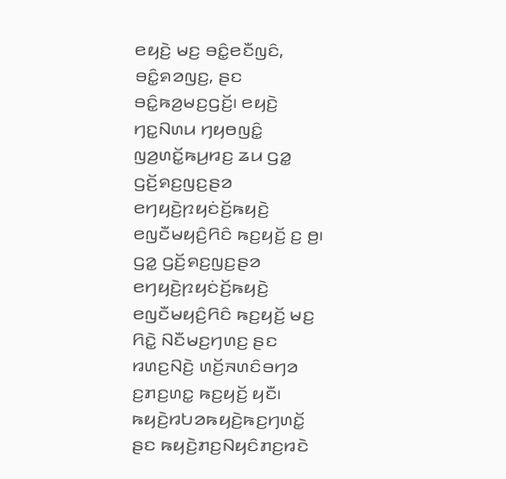ꤕꤟꤢꤧ꤬ ꤗꤢ꤬ ꤋꤢꤨ꤭ꤕꤢꤪꤜꤢꤨ, ꤋꤢꤨ꤭ꤎꤤꤜꤢ꤬, ꤔꤢ ꤋꤢꤨ꤭ꤒꤤ꤬ꤗꤢ꤬ꤞꤢꤩ꤬꤯ ꤕꤟꤢꤧ꤬ ꤚꤢ꤭ꤡꤛꤣ ꤚꤟꤥꤜꤢꤨ꤭ ꤜꤤ꤬ꤛꤢꤩ꤭ꤒꤣ꤬ꤙꤢ꤬ ꤘꤣ ꤞꤤ꤭ ꤞꤢꤩ꤬ꤎꤢ꤬ꤜꤢ꤬ꤔꤤ ꤕꤚꤟꤢꤧ꤬ꤐꤟꤢꤦꤢꤩ꤬ꤒꤟꤢꤧ꤬ ꤕꤜꤢꤪꤗꤟꤢꤨ꤬ꤖꤢꤨ ꤒꤢ꤬ꤟꤢꤩ꤬ ꤢ꤬ ꤥ꤬꤯ ꤞꤤ꤭ ꤞꤢꤩ꤬ꤎꤢ꤬ꤜꤢ꤬ꤔꤤ ꤕꤚꤟꤢꤧ꤬ꤐꤟꤢꤦꤢꤩ꤬ꤒꤟꤢꤧ꤬ ꤕꤜꤢꤪꤗꤟꤢꤨ꤬ꤖꤢꤨ ꤒꤢ꤬ꤟꤢꤩ꤬ ꤗꤢ꤬ ꤖꤢꤧ꤭ ꤡꤢꤪꤗꤢ꤬ꤚꤛꤢ꤬ ꤔꤢ ꤙꤛꤢ꤬ꤡꤢꤧ꤬ ꤛꤢꤩ꤬ꤏꤛꤢꤨꤋꤚꤤ ꤢ꤬ꤊꤢ꤬ꤛꤢ꤭ ꤒꤢ꤬ꤟꤢꤩ꤬ ꤟꤢꤪ꤯ ꤒꤟꤢꤧ꤬ꤙꤝꤤꤒꤟꤢꤧ꤬ꤒꤢ꤬ꤚꤛꤢꤩ꤭ ꤔꤢ ꤒꤟꤢꤧ꤬ꤊꤢ꤬ꤡꤟꤢꤨꤊꤢ꤬ꤙꤢꤧ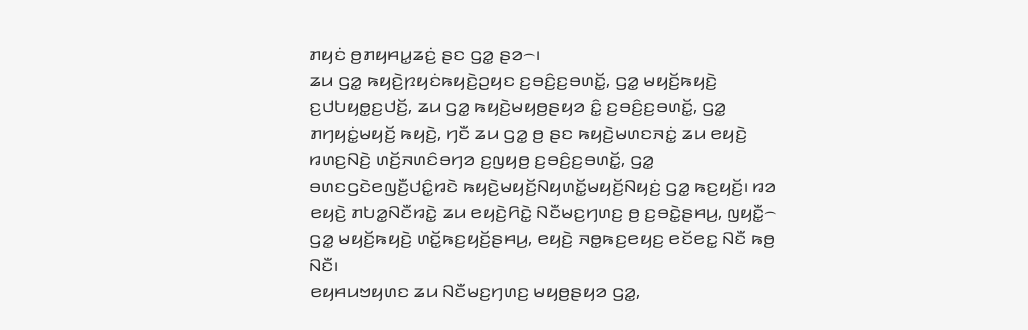ꤊꤟꤢꤦ ꤥ꤬ꤊꤟꤌꤣ꤭ꤘꤢꤦ꤬ ꤔꤢ ꤞꤤ꤭ ꤔꤤ꤮꤯
ꤘꤣ ꤞꤤ꤭ ꤒꤟꤢꤧ꤬ꤐꤟꤢꤦꤒꤟꤢꤧ꤬ꤑꤟꤢ ꤢ꤬ꤋꤢꤨ꤬ꤢ꤬ꤋꤛꤢꤩ꤭, ꤞꤤ꤭ ꤗꤟꤢꤩ꤬ꤒꤟꤢꤧ꤬ ꤢ꤬ꤓꤝꤟꤥ꤭ꤢ꤬ꤓꤢꤩ꤬, ꤘꤣ ꤞꤤ꤭ ꤒꤟꤢꤧ꤬ꤗꤟꤥ꤬ꤔꤟꤤ ꤢꤨ꤭ ꤢ꤬ꤋꤢꤨ꤬ꤢ꤬ꤋꤛꤢꤩ꤭, ꤞꤤ꤭ ꤊꤚꤟꤢꤦ꤭ꤗꤟꤢꤩ꤬ ꤒꤟꤢꤧ꤬, ꤚꤢꤪ ꤘꤣ ꤞꤤ꤭ ꤥ꤬ ꤔꤢ ꤒꤟꤢꤧ꤬ꤗꤛꤢꤏꤢꤦ꤭ ꤘꤣ ꤕꤟꤢꤧ꤬ ꤙꤛꤢ꤬ꤡꤢꤧ꤬ ꤛꤢꤩ꤬ꤏꤛꤢꤨꤋꤚꤤ ꤢ꤬ꤜꤟꤥ꤬ ꤢ꤬ꤋꤢꤨ꤬ꤢ꤬ꤋꤛꤢꤩ꤭, ꤞꤤ꤭ ꤋꤛꤢꤞꤢꤧꤕꤜꤢꤪ꤬ꤓꤢꤨ꤭ꤙꤢꤧ ꤒꤟꤢꤧ꤬ꤗꤟꤢꤩ꤬ꤡꤟꤛꤢꤩ꤭ꤗꤟꤢꤩ꤬ꤡꤟꤢꤦ꤬ ꤞꤤ꤭ ꤒꤢ꤬ꤟꤢꤩ꤬꤯ ꤙꤤ ꤕꤟꤢꤧ꤬ ꤊꤝꤤ꤭ꤡꤢꤪꤙꤢꤧ꤭ ꤘꤣ ꤕꤟꤢꤧ꤬ꤖꤢꤧ꤭ ꤡꤢꤪꤗꤢ꤬ꤚꤛꤢ꤬ ꤥ꤬ ꤢ꤬ꤋꤢꤧ꤭ꤔꤌꤣ꤬, ꤜꤟꤢꤪ꤭꤮ ꤞꤤ꤭ ꤗꤟꤢꤩ꤬ꤒꤟꤢꤧ꤬ ꤛꤢꤩ꤭ꤒꤢ꤬ꤟꤢꤩ꤬ꤔꤌꤣ꤬, ꤕꤟꤢꤧ꤬ ꤏꤥ꤭ꤒꤢ꤬ꤕꤟꤢ꤬ ꤕꤢꤩꤕꤢ꤭ ꤡꤢꤪ ꤒꤥ꤬ ꤡꤢꤪ꤯
ꤕꤟꤌꤣꤠꤟꤛꤢ ꤘꤣ ꤡꤢꤪꤗꤢ꤬ꤚꤛꤢ꤬ ꤗꤟꤥ꤬ꤔꤟꤤ ꤞꤤ꤭,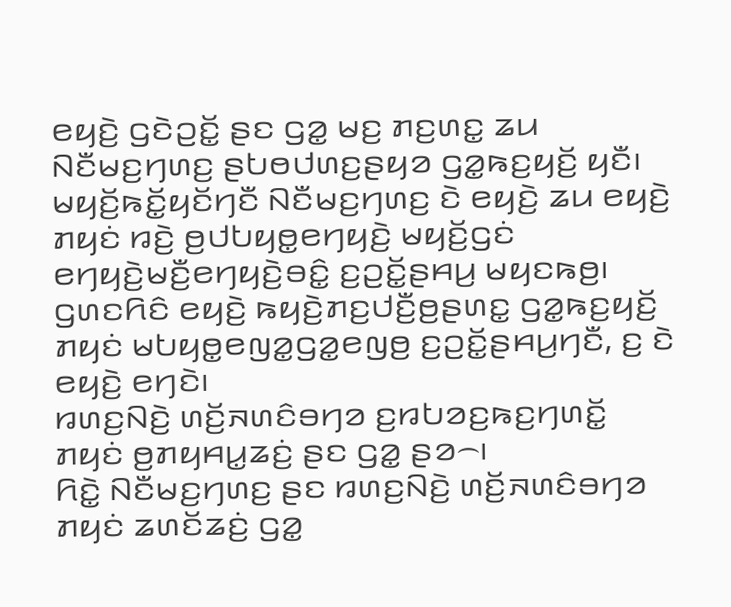ꤕꤟꤢꤧ꤬ ꤞꤢꤧꤑꤢꤩ꤭ ꤔꤢ ꤞꤤ꤭ ꤗꤢ꤬ ꤊꤢ꤬ꤛꤢ꤭ ꤘꤣ ꤡꤢꤪꤗꤢ꤬ꤚꤛꤢ꤬ ꤔꤝꤥꤓꤛꤢ꤬ꤔꤟꤤ ꤞꤤ꤭ꤒꤢ꤬ꤟꤢꤩ꤬ ꤟꤢꤪ꤯
ꤗꤟꤢꤩ꤬ꤒꤢꤩ꤭ꤟꤢꤩꤚꤢꤪ ꤡꤢꤪꤗꤢ꤬ꤚꤛꤢ꤬ ꤢꤧ ꤕꤟꤢꤧ꤬ ꤘꤣ ꤕꤟꤢꤧ꤬ ꤊꤟꤢꤦ ꤙꤢꤧ꤬ ꤥ꤬ꤓꤝꤟꤥ꤭ꤕꤚꤟꤢꤧ꤬ ꤗꤟꤢꤩ꤬ꤞꤢꤦ ꤕꤚꤟꤢꤧ꤬ꤗꤢꤪ꤬ꤕꤚꤟꤢꤧ꤬ꤋꤢꤨ꤭ ꤢ꤬ꤑꤢꤩ꤭ꤔꤌꤣ꤬ ꤗꤟꤢꤒꤥ꤬꤯ ꤞꤛꤢꤖꤢꤨ ꤕꤟꤢꤧ꤬ ꤒꤟꤢꤧ꤬ꤊꤢ꤬ꤓꤢꤪ꤬ꤥ꤬ꤔꤛꤢ꤭ ꤞꤤ꤭ꤒꤢ꤬ꤟꤢꤩ꤬ ꤊꤟꤢꤦ ꤗꤝꤟꤥ꤭ꤕꤜꤤ꤭ꤞꤤ꤭ꤕꤜꤥ꤬ ꤢ꤬ꤑꤢꤩ꤭ꤔꤌꤣ꤬ꤚꤢꤪ, ꤢ꤬ ꤢꤧ ꤕꤟꤢꤧ꤬ ꤕꤚꤢꤧ꤯
ꤙꤛꤢ꤬ꤡꤢꤧ꤬ ꤛꤢꤩ꤬ꤏꤛꤢꤨꤋꤚꤤ ꤢ꤬ꤙꤝꤤꤢ꤬ꤒꤢ꤬ꤚꤛꤢꤩ꤭ ꤊꤟꤢꤦ ꤥ꤬ꤊꤟꤌꤣ꤭ꤘꤢꤦ꤬ ꤔꤢ ꤞꤤ꤭ ꤔꤤ꤮꤯
ꤖꤢꤧ꤭ ꤡꤢꤪꤗꤢ꤬ꤚꤛꤢ꤬ ꤔꤢ ꤙꤛꤢ꤬ꤡꤢꤧ꤬ ꤛꤢꤩ꤬ꤏꤛꤢꤨꤋꤚꤤ ꤊꤟꤢꤦ ꤘꤛꤢꤩꤘꤢꤦ꤬ ꤞꤤ꤭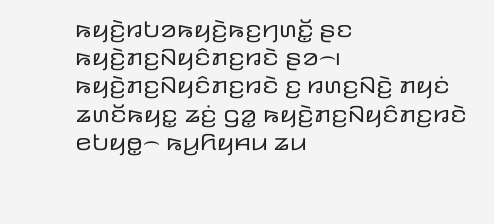ꤒꤟꤢꤧ꤬ꤙꤝꤤꤒꤟꤢꤧ꤬ꤒꤢ꤬ꤚꤛꤢꤩ꤭ ꤔꤢ ꤒꤟꤢꤧ꤬ꤊꤢ꤬ꤡꤟꤢꤨꤊꤢ꤬ꤙꤢꤧ ꤔꤤ꤮꤯
ꤒꤟꤢꤧ꤬ꤊꤢ꤬ꤡꤟꤢꤨꤊꤢ꤬ꤙꤢꤧ ꤢ꤬ ꤙꤛꤢ꤬ꤡꤢꤧ꤬ ꤊꤟꤢꤦ ꤘꤛꤢꤩꤒꤟꤢ꤭ ꤘꤢꤦ꤬ ꤞꤤ꤭ ꤒꤟꤢꤧ꤬ꤊꤢ꤬ꤡꤟꤢꤨꤊꤢ꤬ꤙꤢꤧ ꤕꤝꤟꤥ꤭꤮ ꤒꤣ꤬ꤖꤟꤌꤣ ꤘꤣ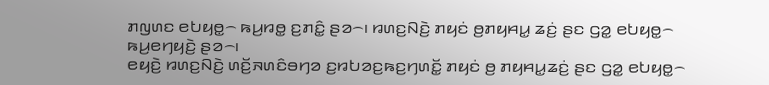ꤊꤜꤛꤢ ꤕꤝꤟꤥ꤭꤮ ꤒꤣ꤬ꤙꤥ꤭ ꤢ꤬ꤊꤢꤨ꤭ ꤔꤤ꤮꤯ ꤙꤛꤢ꤬ꤡꤢꤧ꤬ ꤊꤟꤢꤦ ꤥ꤬ꤊꤟꤌꤣ꤭ ꤘꤢꤦ꤬ ꤔꤢ ꤞꤤ꤭ ꤕꤝꤟꤥ꤭꤮ ꤒꤣ꤬ꤕꤚꤟꤢꤧ꤬ ꤔꤤ꤮꤯
ꤕꤟꤢꤧ꤬ ꤙꤛꤢ꤬ꤡꤢꤧ꤬ ꤛꤢꤩ꤬ꤏꤛꤢꤨꤋꤚꤤ ꤢ꤬ꤙꤝꤤꤢ꤬ꤒꤢ꤬ꤚꤛꤢꤩ꤭ ꤊꤟꤢꤦ ꤥ꤬ ꤊꤟꤌꤣ꤭ꤘꤢꤦ꤬ ꤔꤢ ꤞꤤ꤭ ꤕꤝꤟꤥ꤭꤮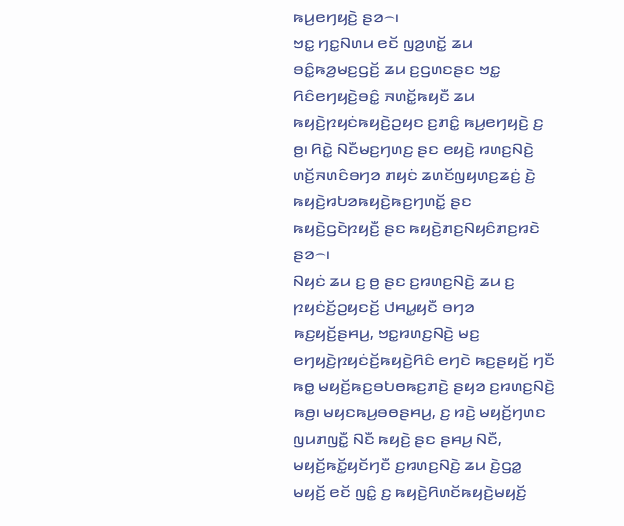ꤒꤣ꤬ꤕꤚꤟꤢꤧ꤬ ꤔꤤ꤮꤯
ꤠꤢ꤭ ꤚꤢ꤭ꤡꤛꤣ ꤕꤢꤩ ꤜꤤ꤬ꤛꤢꤩ꤭ ꤘꤣ ꤋꤢꤨ꤭ꤒꤤ꤬ꤗꤢ꤬ꤞꤢꤩ꤬ ꤘꤣ ꤢ꤬ꤞꤛꤢꤔꤢ ꤠꤢ꤭ ꤖꤢꤨꤕꤚꤟꤢꤧ꤬ꤋꤢꤨ꤭ ꤏꤛꤢꤩ꤭ꤒꤟꤢꤪ ꤘꤣ ꤒꤟꤢꤧ꤬ꤐꤟꤢꤦꤒꤟꤢꤧ꤬ꤑꤟꤢ ꤢ꤬ꤊꤢꤨ꤭ ꤒꤣ꤬ꤕꤚꤟꤢꤧ꤬ ꤢ꤬ ꤥ꤬꤯ ꤖꤢꤧ꤭ ꤡꤢꤪꤗꤢ꤬ꤚꤛꤢ꤬ ꤔꤢ ꤕꤟꤢꤧ꤬ ꤙꤛꤢ꤬ꤡꤢꤧ꤬ ꤛꤢꤩ꤬ꤏꤛꤢꤨꤋꤚꤤ ꤊꤟꤢꤦ ꤘꤛꤢꤩꤜꤟꤛꤢ꤬ꤘꤢꤦ꤬ ꤢꤧ꤬ ꤒꤟꤢꤧ꤬ꤙꤝꤤꤒꤟꤢꤧ꤬ꤒꤢ꤬ꤚꤛꤢꤩ꤭ ꤔꤢ ꤒꤟꤢꤧ꤬ꤞꤢꤧꤐꤟꤢꤪ꤬ ꤔꤢ ꤒꤟꤢꤧ꤬ꤊꤢ꤬ꤡꤟꤢꤨꤊꤢ꤬ꤙꤢꤧ ꤔꤤ꤮꤯
ꤡꤟꤢꤦ ꤘꤣ ꤢ꤬ ꤥ꤬ ꤔꤢ ꤢ꤬ꤙꤛꤢ꤬ꤡꤢꤧ꤬ ꤘꤣ ꤢ꤬ ꤐꤟꤢꤦꤢꤩ꤬ꤑꤟꤢꤢꤩ꤬ ꤓꤌꤣ꤭ꤟꤢꤪ ꤋꤚꤤ ꤒꤢ꤬ꤟꤢꤩ꤬ꤔꤌꤣ꤬, ꤠꤢ꤭ꤙꤛꤢ꤬ꤡꤢꤧ꤬ ꤗꤢ꤬ ꤕꤚꤟꤢꤧ꤬ꤐꤟꤢꤦꤢꤩ꤬ꤒꤟꤢꤧ꤬ꤖꤢꤨ ꤕꤚꤢꤧ ꤒꤢ꤬ꤔꤟꤢꤩ꤬ ꤚꤢꤪ ꤒꤥ꤭ ꤗꤟꤢꤩ꤬ꤒꤢ꤬ꤋꤝꤥꤒꤢ꤬ꤊꤢꤧ꤬ ꤔꤟꤤ ꤢ꤬ꤙꤛꤢ꤬ꤡꤢꤧ꤬ ꤒꤥ꤬꤯ ꤗꤟꤢꤒꤣ꤬ꤋꤥꤔꤌꤣ꤬, ꤢ꤬ ꤙꤢꤧ꤬ ꤗꤟꤢꤩ꤬ꤚꤛꤢ ꤜꤣꤊꤜꤢꤪ꤭ ꤡꤢꤪ ꤒꤟꤢꤧ꤬ ꤔꤢ ꤔꤌꤣ꤬ ꤡꤢꤪ, ꤗꤟꤢꤩ꤬ꤒꤢꤩ꤭ꤟꤢꤩꤚꤢꤪ ꤢ꤬ꤙꤛꤢ꤬ꤡꤢꤧ꤬ ꤘꤣ ꤢꤧ꤬ꤞꤤ꤭ ꤗꤟꤢꤩ꤬ ꤕꤢꤩ ꤜꤢꤨ꤭ ꤢ꤬ ꤒꤟꤢꤧ꤬ꤖꤛꤢꤩꤒꤟꤢꤧ꤬ꤗꤟꤢꤩ꤬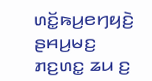ꤛꤢꤩ꤭ꤒꤣ꤬ꤕꤚꤟꤢꤧ꤬ ꤔꤌꤣ꤬ꤗꤢ꤬ ꤊꤢ꤬ꤛꤢ꤭ ꤘꤣ ꤢ꤬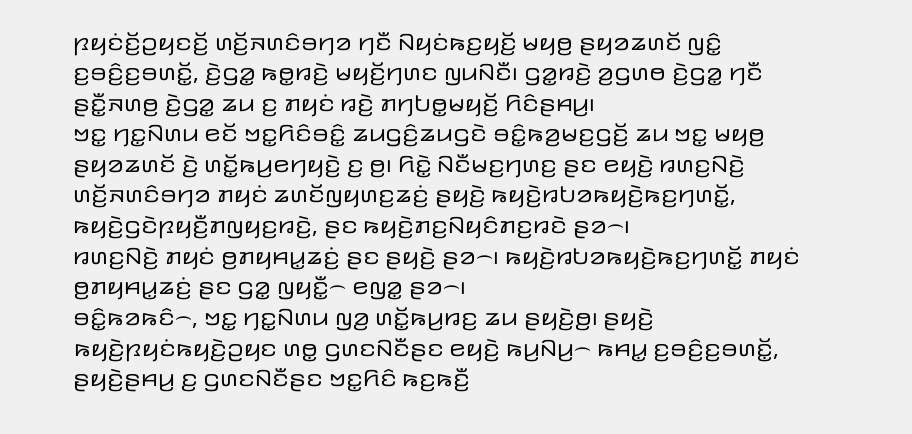ꤐꤟꤢꤦꤢꤩ꤬ꤑꤟꤢꤢꤩ꤬ ꤛꤢꤩ꤬ꤏꤛꤢꤨꤋꤚꤤ ꤚꤢꤪ ꤡꤟꤢꤦꤒꤢ꤬ꤟꤢꤩ꤬ ꤗꤟꤥ꤬ ꤔꤟꤤꤘꤛꤢꤩ ꤜꤢꤨ꤭ ꤢ꤬ꤋꤢꤨ꤬ꤢ꤬ꤋꤛꤢꤩ꤭, ꤢꤧ꤬ꤞꤤ꤭ ꤒꤥ꤭ꤙꤢꤧ꤬ ꤗꤟꤢꤩ꤬ꤚꤛꤢ ꤜꤣꤡꤢꤪ꤯ ꤞꤤ꤭ꤙꤢꤧ꤬ ꤤ꤬ꤞꤛꤥ ꤢꤧ꤬ꤞꤤ꤭ ꤚꤢꤪ ꤔꤢꤪ꤭ꤏꤛꤥ꤬ ꤢꤧ꤬ꤞꤤ꤭ ꤘꤣ ꤢ꤬ ꤊꤟꤢꤦ ꤙꤢꤧ꤬ ꤊꤚꤝꤥ꤭ꤗꤟꤢꤩ꤬ ꤖꤢꤨꤔꤌꤣ꤬꤯
ꤠꤢ꤭ ꤚꤢ꤭ꤡꤛꤣ ꤕꤢꤩ ꤠꤢ꤭ꤖꤢꤨꤋꤢꤨ꤭ ꤘꤣꤞꤢꤨ꤬ꤘꤣꤞꤢꤧ ꤋꤢꤨ꤭ꤒꤤ꤬ꤗꤢ꤬ꤞꤢꤩ꤬ ꤘꤣ ꤠꤢ꤭ ꤗꤟꤥ꤬ ꤔꤟꤤꤘꤛꤢꤩ ꤢꤧ꤬ ꤛꤢꤩ꤭ꤒꤣ꤬ꤕꤚꤟꤢꤧ꤬ ꤢ꤬ ꤥ꤬꤯ ꤖꤢꤧ꤭ ꤡꤢꤪꤗꤢ꤬ꤚꤛꤢ꤬ ꤔꤢ ꤕꤟꤢꤧ꤬ ꤙꤛꤢ꤬ꤡꤢꤧ꤬ ꤛꤢꤩ꤬ꤏꤛꤢꤨꤋꤚꤤ ꤊꤟꤢꤦ ꤘꤛꤢꤩꤜꤟꤛꤢ꤬ꤘꤢꤦ꤬ ꤔꤟꤢꤧ꤬ ꤒꤟꤢꤧ꤬ꤙꤝꤤꤒꤟꤢꤧ꤬ꤒꤢ꤬ꤚꤛꤢꤩ꤭, ꤒꤟꤢꤧ꤬ꤞꤢꤧꤐꤟꤢꤪ꤬ꤊꤜꤟꤢ꤬ꤙꤢꤧ꤬, ꤔꤢ ꤒꤟꤢꤧ꤬ꤊꤢ꤬ꤡꤟꤢꤨꤊꤢ꤬ꤙꤢꤧ ꤔꤤ꤮꤯
ꤙꤛꤢ꤬ꤡꤢꤧ꤬ ꤊꤟꤢꤦ ꤥ꤬ꤊꤟꤌꤣ꤭ꤘꤢꤦ꤬ ꤔꤢ ꤔꤟꤢꤧ꤬ ꤔꤤ꤮꤯ ꤒꤟꤢꤧ꤬ꤙꤝꤤꤒꤟꤢꤧ꤬ꤒꤢ꤬ꤚꤛꤢꤩ꤭ ꤊꤟꤢꤦ ꤥ꤬ꤊꤟꤌꤣ꤭ꤘꤢꤦ꤬ ꤔꤢ ꤞꤤ꤭ ꤜꤟꤢꤪ꤭꤮ ꤕꤜꤤ꤭ ꤔꤤ꤮꤯
ꤋꤢꤨ꤭ꤒꤤꤒꤢꤨ꤮, ꤠꤢ꤭ ꤚꤢ꤭ꤡꤛꤣ ꤜꤤ꤬ ꤛꤢꤩ꤭ꤒꤣ꤬ꤙꤢ꤬ ꤘꤣ ꤔꤟꤢꤧ꤬ꤥ꤬꤯ ꤔꤟꤢꤧ꤬ ꤒꤟꤢꤧ꤬ꤐꤟꤢꤦꤒꤟꤢꤧ꤬ꤑꤟꤢ ꤛꤥ꤭ ꤞꤛꤢꤡꤢꤪꤔꤢ ꤕꤟꤢꤧ꤬ ꤒꤣ꤬ꤡꤣ꤬꤮ ꤒꤌꤣ꤭ ꤢ꤬ꤋꤢꤨ꤬ꤢ꤬ꤋꤛꤢꤩ꤭, ꤔꤟꤢꤧ꤬ꤔꤌꤣ꤬ ꤢ꤬ ꤞꤛꤢꤡꤢꤪꤔꤢ ꤠꤢ꤭ꤖꤢꤨ ꤒꤢ꤬ꤒꤢꤪ꤬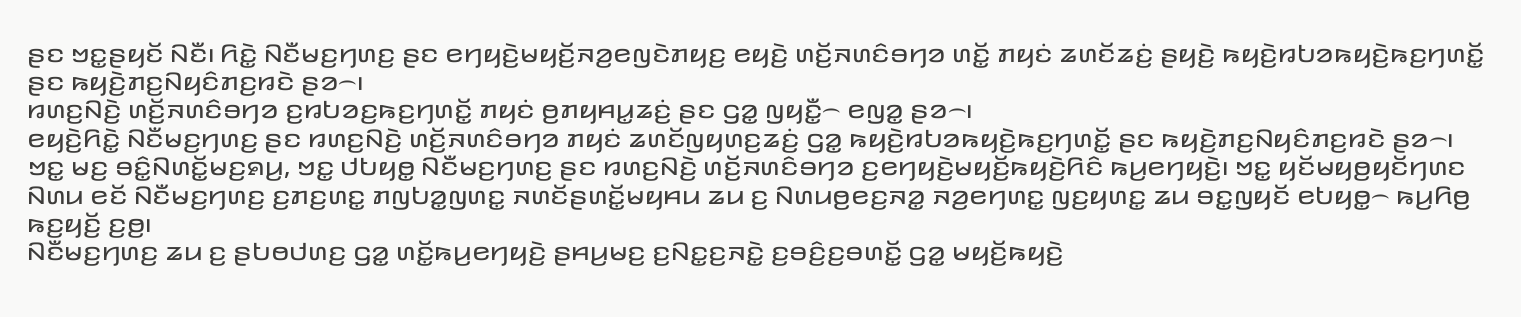ꤔꤢ ꤠꤢ꤭ꤔꤟꤢꤩ ꤡꤢꤪ꤯ ꤖꤢꤧ꤭ ꤡꤢꤪꤗꤢ꤬ꤚꤛꤢ꤬ ꤔꤢ ꤕꤚꤟꤢꤧ꤬ꤗꤟꤢꤩ꤬ꤏꤤ꤬ꤕꤜꤢꤧꤊꤟꤢ꤬ ꤕꤟꤢꤧ꤬ ꤛꤢꤩ꤬ꤏꤛꤢꤨꤋꤚꤤ ꤛꤢꤩ꤭ ꤊꤟꤢꤦ ꤘꤛꤢꤩꤘꤢꤦ꤬ ꤔꤟꤢꤧ꤬ ꤒꤟꤢꤧ꤬ꤙꤝꤤꤒꤟꤢꤧ꤬ꤒꤢ꤬ꤚꤛꤢꤩ꤭ ꤔꤢ ꤒꤟꤢꤧ꤬ꤊꤢ꤬ꤡꤟꤢꤨꤊꤢ꤬ꤙꤢꤧ ꤔꤤ꤮꤯
ꤙꤛꤢ꤬ꤡꤢꤧ꤬ ꤛꤢꤩ꤬ꤏꤛꤢꤨꤋꤚꤤ ꤢ꤬ꤙꤝꤤꤢ꤬ꤒꤢ꤬ꤚꤛꤢꤩ꤭ ꤊꤟꤢꤦ ꤥ꤬ꤊꤟꤌꤣ꤭ꤘꤢꤦ꤬ ꤔꤢ ꤞꤤ꤭ ꤜꤟꤢꤪ꤭꤮ ꤕꤜꤤ꤭ ꤔꤤ꤮꤯
ꤕꤟꤢꤧ꤬ꤖꤢꤧ꤭ ꤡꤢꤪꤗꤢ꤬ꤚꤛꤢ꤬ ꤔꤢ ꤙꤛꤢ꤬ꤡꤢꤧ꤬ ꤛꤢꤩ꤬ꤏꤛꤢꤨꤋꤚꤤ ꤊꤟꤢꤦ ꤘꤛꤢꤩꤜꤟꤛꤢ꤬ꤘꤢꤦ꤬ ꤞꤤ꤭ ꤒꤟꤢꤧ꤬ꤙꤝꤤꤒꤟꤢꤧ꤬ꤒꤢ꤬ꤚꤛꤢꤩ꤭ ꤔꤢ ꤒꤟꤢꤧ꤬ꤊꤢ꤬ꤡꤟꤢꤨꤊꤢ꤬ꤙꤢꤧ ꤔꤤ꤮꤯
ꤠꤢ꤭ ꤗꤢ꤬ ꤋꤢꤨ꤭ꤡꤛꤢꤩ꤭ꤗꤢ꤬ꤎꤣ꤬, ꤠꤢ꤭ ꤓꤝꤟꤥ꤭ ꤡꤢꤪꤗꤢ꤬ꤚꤛꤢ꤬ ꤔꤢ ꤙꤛꤢ꤬ꤡꤢꤧ꤬ ꤛꤢꤩ꤬ꤏꤛꤢꤨꤋꤚꤤ ꤢ꤬ꤕꤚꤟꤢꤧ꤬ꤗꤟꤢꤩ꤬ꤒꤟꤢꤧ꤬ꤖꤢꤨ ꤒꤣ꤬ꤕꤚꤟꤢꤧ꤬꤯ ꤠꤢ꤭ ꤟꤢꤩꤗꤟꤥ꤬ꤟꤢꤩꤚꤛꤢ ꤡꤛꤣ ꤕꤢꤩ ꤡꤢꤪꤗꤢ꤬ꤚꤛꤢ꤬ ꤢ꤬ꤊꤢ꤬ꤛꤢ꤭ ꤊꤜꤝꤤ꤭ꤜꤛꤢ꤭ ꤏꤛꤢꤩꤔꤛꤢꤩ꤭ꤗꤟꤌꤣ ꤘꤣ ꤢ꤬ ꤡꤛꤣꤥ꤬ꤕꤢ꤬ꤏꤤ꤭ ꤏꤤ꤬ꤕꤚꤛꤢ꤭ ꤜꤢ꤬ꤟꤛꤢ꤭ ꤘꤣ ꤋꤢ꤭ꤜꤟꤢꤩ ꤕꤝꤟꤥ꤭꤮ ꤒꤣ꤬ꤖꤥ꤬ ꤒꤢ꤬ꤟꤢꤩ꤬ ꤢ꤬ꤥ꤬꤯
ꤡꤢꤪꤗꤢ꤬ꤚꤛꤢ꤬ ꤘꤣ ꤢ꤬ ꤔꤝꤥꤓꤛꤢ꤬ ꤞꤤ꤭ ꤛꤢꤩ꤭ꤒꤣ꤬ꤕꤚꤟꤢꤧ꤬ ꤔꤌꤣ꤬ꤗꤢ꤬ ꤢ꤬ꤡꤢ꤭ꤢ꤬ꤏꤢꤧ꤭ ꤢ꤬ꤋꤢꤨ꤬ꤢ꤬ꤋꤛꤢꤩ꤭ ꤞꤤ꤭ ꤗꤟꤢꤩ꤬ꤒꤟꤢꤧ꤬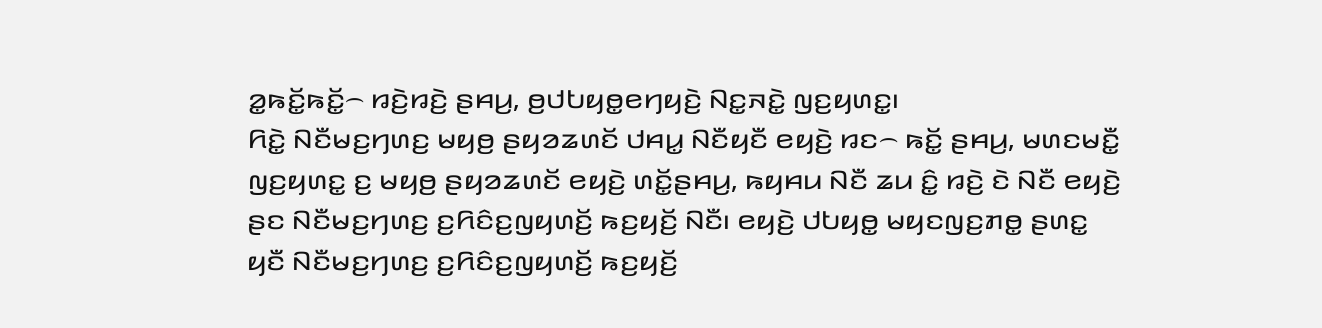ꤤ꤭ꤒꤢꤩ꤭ꤒꤢꤩ꤭꤮ ꤙꤢꤧ꤬ꤙꤢꤧ꤬ ꤔꤌꤣ꤬, ꤥ꤬ꤓꤝꤟꤥ꤭ꤕꤚꤟꤢꤧ꤬ ꤡꤢ꤭ꤏꤢꤧ꤭ ꤜꤢ꤬ꤟꤛꤢ꤭꤯
ꤖꤢꤧ꤭ ꤡꤢꤪꤗꤢ꤬ꤚꤛꤢ꤬ ꤗꤟꤥ꤬ ꤔꤟꤤꤘꤛꤢꤩ ꤓꤌꤣ꤭ ꤡꤢꤪꤟꤢꤪ ꤕꤟꤢꤧ꤬ ꤙꤢ꤮ ꤒꤢꤩ꤭ ꤔꤌꤣ꤬, ꤗꤛꤢꤗꤢꤪ꤭ ꤜꤢ꤬ꤟꤛꤢ꤭ ꤢ꤬ ꤗꤟꤥ꤬ ꤔꤟꤤꤘꤛꤢꤩ ꤕꤟꤢꤧ꤬ ꤛꤢꤩ꤭ꤔꤌꤣ꤬, ꤒꤟꤌꤣ ꤡꤢꤪ ꤘꤣ ꤢꤨ꤭ ꤙꤢꤧ꤬ ꤢꤧ ꤡꤢꤪ ꤕꤟꤢꤧ꤬ ꤔꤢ ꤡꤢꤪꤗꤢ꤬ꤚꤛꤢ꤬ ꤢ꤬ꤖꤢꤨꤢ꤬ꤜꤟꤛꤢꤩ꤬ ꤒꤢ꤬ꤟꤢꤩ꤬ ꤡꤢꤪ꤯ ꤕꤟꤢꤧ꤬ ꤓꤝꤟꤥ꤭ ꤗꤟꤢꤜꤢ꤬ꤊꤥ꤭ ꤔꤛꤢ꤭ ꤟꤢꤪ ꤡꤢꤪꤗꤢ꤬ꤚꤛꤢ꤬ ꤢ꤬ꤖꤢꤨꤢ꤬ꤜꤟꤛꤢꤩ꤬ ꤒꤢ꤬ꤟꤢꤩ꤬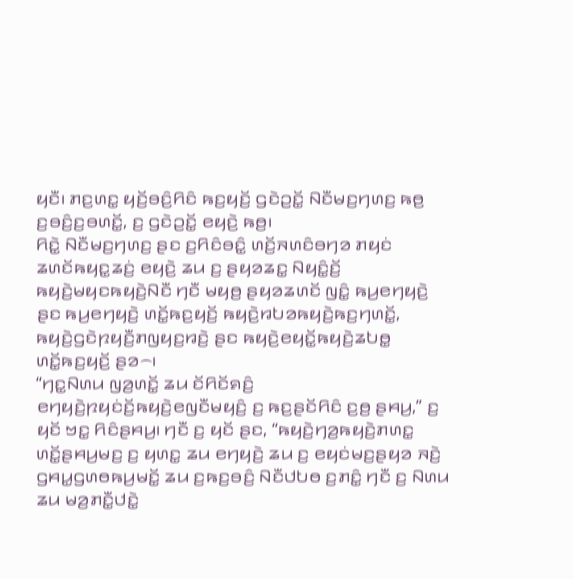ꤟꤢꤪ꤯ ꤊꤢ꤬ꤛꤢ꤭ ꤟꤢꤩ꤬ꤋꤢꤨ꤬ꤖꤢꤨ ꤒꤢ꤬ꤟꤢꤩ꤬ ꤞꤢꤧꤑꤢꤩ꤭ ꤡꤢꤪꤗꤢ꤬ꤚꤛꤢ꤬ ꤒꤥ꤬ ꤢ꤬ꤋꤢꤨ꤬ꤢ꤬ꤋꤛꤢꤩ꤭, ꤢ꤬ ꤞꤢꤧꤑꤢꤩ꤭ ꤕꤟꤢꤧ꤬ ꤒꤥ꤬꤯
ꤖꤢꤧ꤭ ꤡꤢꤪꤗꤢ꤬ꤚꤛꤢ꤬ ꤔꤢ ꤢ꤬ꤖꤢꤨꤋꤢꤨ꤭ ꤛꤢꤩ꤬ꤏꤛꤢꤨꤋꤚꤤ ꤊꤟꤢꤦ ꤘꤛꤢꤩꤒꤟꤢ꤭ꤘꤢꤦ꤬ ꤕꤟꤢꤧ꤬ ꤘꤣ ꤢ꤬ ꤔꤟꤤꤘꤢ꤭ ꤡꤟꤢꤨ꤭ꤢꤩ꤬ ꤒꤟꤢꤧ꤬ꤗꤟꤢꤒꤟꤢꤧ꤬ꤡꤢꤪ ꤚꤢꤪ ꤗꤟꤥ꤬ ꤔꤟꤤꤘꤛꤢꤩ ꤜꤢꤨ꤭ ꤒꤣ꤬ꤕꤚꤟꤢꤧ꤬ ꤔꤢ ꤒꤣ꤬ꤕꤚꤟꤢꤧ꤬ ꤛꤢꤩ꤭ꤒꤢ꤬ꤟꤢꤩ꤬ ꤒꤟꤢꤧ꤬ꤙꤝꤤꤒꤟꤢꤧ꤬ꤒꤢ꤬ꤚꤛꤢꤩ꤭, ꤒꤟꤢꤧ꤬ꤞꤢꤧꤐꤟꤢꤪ꤬ꤊꤜꤟꤢ꤬ꤙꤢꤧ꤬ ꤔꤢ ꤒꤟꤢꤧ꤬ꤕꤟꤢꤩ꤭ꤒꤟꤢꤧ꤬ꤘꤝꤥ꤭ ꤛꤢꤩ꤭ꤒꤢ꤬ꤟꤢꤩ꤬ ꤔꤤ꤮꤯
“ꤚꤢ꤭ꤡꤛꤣ ꤜꤤ꤬ꤛꤢꤩ꤭ ꤘꤣ ꤢꤩꤖꤢꤩꤎꤢꤨ꤬ ꤕꤚꤟꤢꤧ꤬ꤐꤟꤢꤦꤢꤩ꤬ꤒꤟꤢꤧ꤬ꤕꤜꤢꤪꤗꤟꤢꤨ꤬ ꤢ꤬ ꤒꤢ꤬ꤔꤢꤩꤖꤢꤨ ꤢ꤬ꤥ꤬ ꤔꤌꤣ꤬,” ꤢ꤬ ꤟꤢꤩ ꤠꤢ꤭ ꤖꤢꤨꤔꤌꤣ꤬꤯ ꤚꤢꤪ ꤢ꤬ ꤟꤢꤩ ꤔꤢ, “ꤒꤟꤢꤧ꤬ꤚꤤ꤬ꤒꤟꤢꤧ꤬ꤊꤛꤢ꤭ ꤛꤢꤩ꤭ꤔꤌꤣ꤬ꤗꤢ꤬ ꤢ꤬ ꤟꤛꤢ꤭ ꤘꤣ ꤕꤚꤟꤢꤧ꤬ ꤘꤣ ꤢ꤬ ꤕꤟꤢꤦꤗꤢ꤬ꤔꤟꤤ ꤏꤢꤧ꤬ ꤞꤌꤣ꤭ꤞꤛꤥꤒꤣ꤬ꤗꤢꤩ꤭ ꤘꤣ ꤢ꤬ꤒꤢ꤬ꤋꤢꤨ꤬ ꤡꤢꤪꤓꤝꤥ ꤢ꤬ꤊꤢꤨ꤭ ꤚꤢꤪ ꤢ꤬ ꤡꤛꤣ ꤘꤣ ꤗꤤ꤬ꤊꤢꤪ꤭ꤓꤢꤧ꤭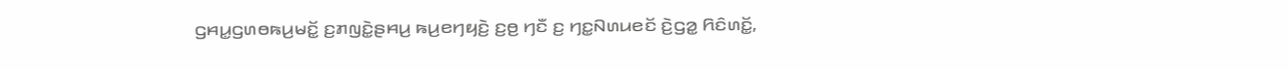ꤞꤌꤣ꤭ꤞꤛꤥꤒꤣ꤬ꤗꤢꤩ꤭ ꤢ꤬ꤊꤜꤢꤧ꤭ꤔꤌꤣ꤬ ꤒꤣ꤬ꤕꤚꤟꤢꤧ꤬ ꤢ꤬ꤥ꤬ ꤚꤢꤪ ꤢ꤬ ꤚꤢ꤭ꤡꤛꤣꤕꤢꤩ ꤢꤧ꤬ꤞꤤ꤭ ꤖꤢꤨꤛꤢꤩ꤭,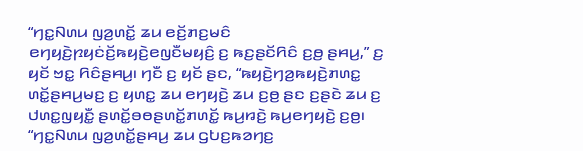“ꤚꤢ꤭ꤡꤛꤣ ꤜꤤ꤬ꤛꤢꤩ꤭ ꤘꤣ ꤕꤢꤩ꤬ꤊꤢ꤬ꤗꤢꤨ ꤕꤚꤟꤢꤧ꤬ꤐꤟꤢꤦꤢꤩ꤬ꤒꤟꤢꤧ꤬ꤕꤜꤢꤪꤗꤟꤢꤨ꤬ ꤢ꤬ ꤒꤢ꤬ꤔꤢꤩꤖꤢꤨ ꤢ꤬ꤥ꤬ ꤔꤌꤣ꤬,” ꤢ꤬ ꤟꤢꤩ ꤠꤢ꤭ ꤖꤢꤨꤔꤌꤣ꤬꤯ ꤚꤢꤪ ꤢ꤬ ꤟꤢꤩ ꤔꤢ, “ꤒꤟꤢꤧ꤬ꤚꤤ꤬ꤒꤟꤢꤧ꤬ꤊꤛꤢ꤭ ꤛꤢꤩ꤭ꤔꤌꤣ꤬ꤗꤢ꤬ ꤢ꤬ ꤟꤛꤢ꤭ ꤘꤣ ꤕꤚꤟꤢꤧ꤬ ꤘꤣ ꤢ꤬ꤥ꤬ ꤔꤢ ꤢ꤬ꤔꤢꤧ ꤘꤣ ꤢ꤬ ꤓꤛꤢ꤭ꤜꤟꤢꤪ꤭ ꤔꤛꤢꤩ꤭ꤋꤥꤔꤛꤢꤩ꤭ꤊꤛꤢꤩ꤭ ꤒꤣ꤬ꤙꤢꤧ꤬ ꤒꤣ꤬ꤕꤚꤟꤢꤧ꤬ ꤢ꤬ꤥ꤬꤯
“ꤚꤢ꤭ꤡꤛꤣ ꤜꤤ꤬ꤛꤢꤩ꤭ꤔꤌꤣ꤬ ꤘꤣ ꤞꤝꤢ꤬ꤒꤤꤚꤢ꤬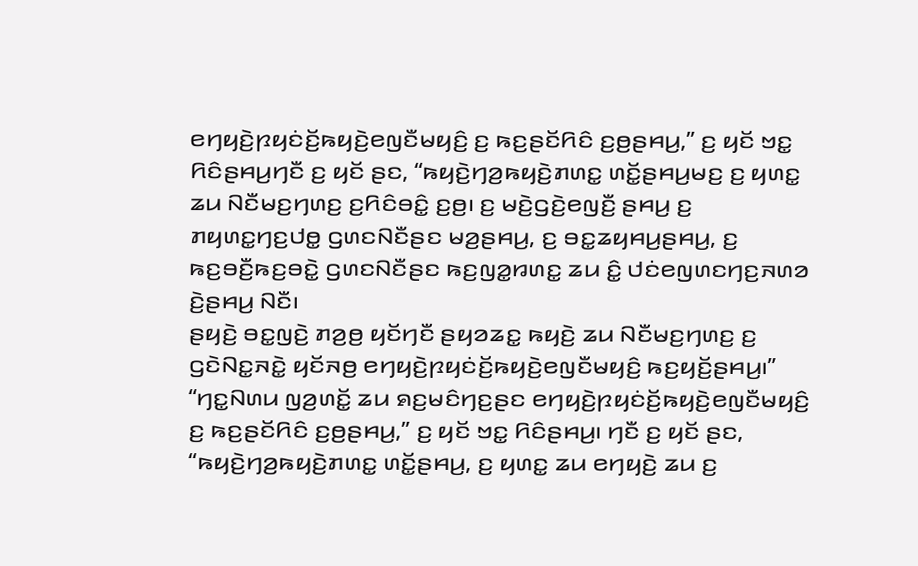ꤕꤚꤟꤢꤧ꤬ꤐꤟꤢꤦꤢꤩ꤬ꤒꤟꤢꤧ꤬ꤕꤜꤢꤪꤗꤟꤢꤨ꤬ ꤢ꤬ ꤒꤢ꤬ꤔꤢꤩꤖꤢꤨ ꤢ꤬ꤥ꤬ꤔꤌꤣ꤬,” ꤢ꤬ ꤟꤢꤩ ꤠꤢ꤭ ꤖꤢꤨꤔꤌꤣ꤬ꤚꤢꤪ ꤢ꤬ ꤟꤢꤩ ꤔꤢ, “ꤒꤟꤢꤧ꤬ꤚꤤ꤬ꤒꤟꤢꤧ꤬ꤊꤛꤢ꤭ ꤛꤢꤩ꤭ꤔꤌꤣ꤬ꤗꤢ꤬ ꤢ꤬ ꤟꤛꤢ꤭ ꤘꤣ ꤡꤢꤪꤗꤢ꤬ꤚꤛꤢ꤬ ꤢ꤬ꤖꤢꤨꤋꤢꤨ꤭ ꤢ꤬ꤥ꤬꤯ ꤢ꤬ ꤗꤢꤧ꤬ꤞꤢꤧ꤬ꤕꤜꤢꤪ꤬ ꤔꤌꤣ꤬ ꤢ꤬ ꤊꤟꤛꤢ꤭ꤚꤢ꤬ꤓꤥ꤭ ꤞꤛꤢꤡꤢꤪꤔꤢ ꤗꤤ꤬ꤔꤌꤣ꤬, ꤢ꤬ ꤋꤢ꤭ꤘꤟꤌꤣ꤬ꤔꤌꤣ꤬, ꤢ꤬ ꤒꤢ꤬ꤋꤢꤪ꤬ꤒꤢ꤬ꤋꤢꤧ꤭ ꤞꤛꤢꤡꤢꤪꤔꤢ ꤒꤢ꤬ꤜꤤ꤭ꤙꤛꤢ꤭ ꤘꤣ ꤢꤨ꤭ ꤓꤢꤦꤕꤜꤛꤢꤚꤢ꤬ꤏꤛꤤ ꤢꤧ꤬ꤔꤌꤣ꤬ ꤡꤢꤪ꤯
ꤔꤟꤢꤧ꤬ ꤋꤢ꤭ꤜꤢꤧ꤬ ꤊꤤ꤬ꤥ꤬ ꤟꤢꤩꤚꤢꤪ ꤔꤟꤤꤘꤢ꤭ ꤒꤟꤢꤧ꤬ ꤘꤣ ꤡꤢꤪꤗꤢ꤬ꤚꤛꤢ꤬ ꤢ꤬ ꤞꤢꤧꤡꤢ꤭ꤏꤢꤧ꤭ ꤟꤢꤩꤏꤥ꤬ ꤕꤚꤟꤢꤧ꤬ꤐꤟꤢꤦꤢꤩ꤬ꤒꤟꤢꤧ꤬ꤕꤜꤢꤪꤗꤟꤢꤨ꤬ ꤒꤢ꤬ꤟꤢꤩ꤬ꤔꤌꤣ꤬꤯”
“ꤚꤢ꤭ꤡꤛꤣ ꤜꤤ꤬ꤛꤢꤩ꤭ ꤘꤣ ꤎꤢ꤬ꤗꤢꤨꤚꤢ꤬ꤔꤢ ꤕꤚꤟꤢꤧ꤬ꤐꤟꤢꤦꤢꤩ꤬ꤒꤟꤢꤧ꤬ꤕꤜꤢꤪꤗꤟꤢꤨ꤬ ꤢ꤬ ꤒꤢ꤬ꤔꤢꤩꤖꤢꤨ ꤢ꤬ꤥ꤬ꤔꤌꤣ꤬,” ꤢ꤬ ꤟꤢꤩ ꤠꤢ꤭ ꤖꤢꤨꤔꤌꤣ꤬꤯ ꤚꤢꤪ ꤢ꤬ ꤟꤢꤩ ꤔꤢ, “ꤒꤟꤢꤧ꤬ꤚꤤ꤬ꤒꤟꤢꤧ꤬ꤊꤛꤢ꤭ ꤛꤢꤩ꤭ꤔꤌꤣ꤬, ꤢ꤬ ꤟꤛꤢ꤭ ꤘꤣ ꤕꤚꤟꤢꤧ꤬ ꤘꤣ ꤢ꤬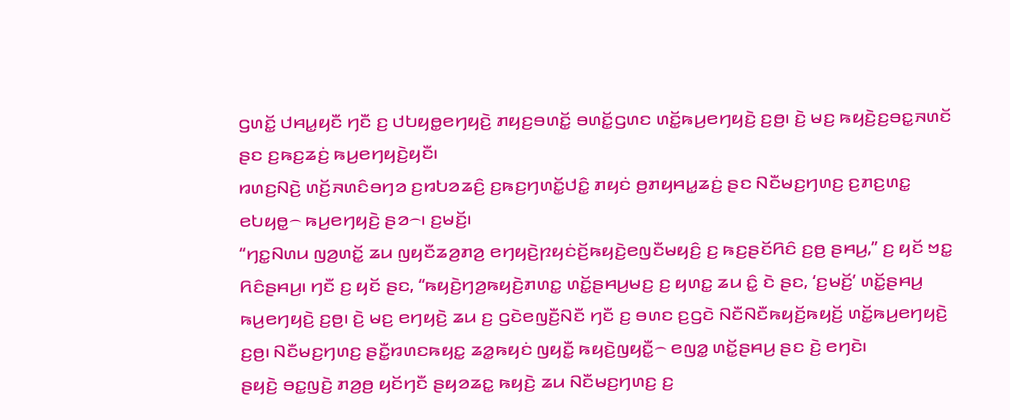ꤞꤛꤢꤩ꤭ ꤓꤌꤣ꤭ꤟꤢꤪ ꤚꤢꤪ ꤢ꤬ ꤓꤝꤟꤥ꤭ꤕꤚꤟꤢꤧ꤬ ꤊꤟꤢ꤬ꤋꤛꤢꤩ꤭ ꤋꤛꤢꤩ꤭ꤞꤛꤢ ꤛꤢꤩ꤭ꤒꤣ꤬ꤕꤚꤟꤢꤧ꤬ ꤢ꤬ꤥ꤬꤯ ꤢꤧ꤬ ꤗꤢ꤬ ꤒꤟꤢꤧ꤬ꤢ꤬ꤋꤢ꤭ꤏꤛꤢꤩ ꤔꤢ ꤢ꤬ꤒꤢ꤬ꤘꤢꤦ꤬ ꤒꤣ꤬ꤕꤚꤟꤢꤧ꤬ꤟꤢꤪ꤯
ꤙꤛꤢ꤬ꤡꤢꤧ꤬ ꤛꤢꤩ꤬ꤏꤛꤢꤨꤋꤚꤤ ꤢ꤬ꤙꤝꤤꤘꤢꤨ꤬ ꤢ꤬ꤒꤢ꤬ꤚꤛꤢꤩ꤭ꤓꤢꤨ꤭ ꤊꤟꤢꤦ ꤥ꤬ꤊꤟꤌꤣ꤭ꤘꤢꤦ꤬ ꤔꤢ ꤡꤢꤪꤗꤢ꤬ꤚꤛꤢ꤬ ꤢ꤬ꤊꤢ꤬ꤛꤢ꤭ ꤕꤝꤟꤥ꤭꤮ ꤒꤣ꤬ꤕꤚꤟꤢꤧ꤬ ꤔꤤ꤮꤯ ꤢ꤬ꤗꤢꤩ꤬꤯
“ꤚꤢ꤭ꤡꤛꤣ ꤜꤤ꤬ꤛꤢꤩ꤭ ꤘꤣ ꤜꤟꤢꤪꤘꤤ꤬ꤊꤤ꤬ ꤕꤚꤟꤢꤧ꤬ꤐꤟꤢꤦꤢꤩ꤬ꤒꤟꤢꤧ꤬ꤕꤜꤢꤪꤗꤟꤢꤨ꤬ ꤢ꤬ ꤒꤢ꤬ꤔꤢꤩꤖꤢꤨ ꤢ꤬ꤥ꤬ ꤔꤌꤣ꤬,” ꤢ꤬ ꤟꤢꤩ ꤠꤢ꤭ ꤖꤢꤨꤔꤌꤣ꤬꤯ ꤚꤢꤪ ꤢ꤬ ꤟꤢꤩ ꤔꤢ, “ꤒꤟꤢꤧ꤬ꤚꤤ꤬ꤒꤟꤢꤧ꤬ꤊꤛꤢ꤭ ꤛꤢꤩ꤭ꤔꤌꤣ꤬ꤗꤢ꤬ ꤢ꤬ ꤟꤛꤢ꤭ ꤘꤣ ꤢꤨ꤭ ꤢꤧ ꤔꤢ, ‘ꤢ꤬ꤗꤢꤩ꤬’ ꤛꤢꤩ꤭ꤔꤌꤣ꤬ ꤒꤣ꤬ꤕꤚꤟꤢꤧ꤬ ꤢ꤬ꤥ꤬꤯ ꤢꤧ꤬ ꤗꤢ꤬ ꤕꤚꤟꤢꤧ꤬ ꤘꤣ ꤢ꤬ ꤞꤢꤧꤕꤜꤢꤪ꤬ꤡꤢꤪ ꤚꤢꤪ ꤢ꤬ ꤋꤛꤢ ꤢ꤬ꤞꤢꤧ ꤡꤢꤪꤡꤢꤪꤒꤟꤢꤩ꤬ꤒꤟꤢꤩ꤬ ꤛꤢꤩ꤭ꤒꤣ꤬ꤕꤚꤟꤢꤧ꤬ ꤢ꤬ꤥ꤬꤯ ꤡꤢꤪꤗꤢ꤬ꤚꤛꤢ꤬ ꤔꤢꤪ꤭ꤙꤛꤢꤒꤟꤢ꤭ ꤘꤤ꤭ꤒꤟꤢꤦ ꤜꤟꤢꤪ꤭ ꤒꤟꤢꤧ꤬ꤜꤟꤢꤪ꤭꤮ ꤕꤜꤤ꤭ ꤛꤢꤩ꤭ꤔꤌꤣ꤬ ꤔꤢ ꤢꤧ꤬ ꤕꤚꤢꤧ꤯
ꤔꤟꤢꤧ꤬ ꤋꤢ꤭ꤜꤢꤧ꤬ ꤊꤤ꤬ꤥ꤬ ꤟꤢꤩꤚꤢꤪ ꤔꤟꤤꤘꤢ꤭ ꤒꤟꤢꤧ꤬ ꤘꤣ ꤡꤢꤪꤗꤢ꤬ꤚꤛꤢ꤬ ꤢ꤬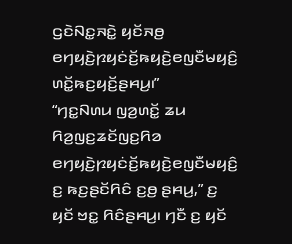ꤞꤢꤧꤡꤢ꤭ꤏꤢꤧ꤭ ꤟꤢꤩꤏꤥ꤬ ꤕꤚꤟꤢꤧ꤬ꤐꤟꤢꤦꤢꤩ꤬ꤒꤟꤢꤧ꤬ꤕꤜꤢꤪꤗꤟꤢꤨ꤬ ꤛꤢꤩ꤭ꤒꤢ꤬ꤟꤢꤩ꤬ꤔꤌꤣ꤬꤯”
“ꤚꤢ꤭ꤡꤛꤣ ꤜꤤ꤬ꤛꤢꤩ꤭ ꤘꤣ ꤖꤤ꤬ꤜꤢ꤬ꤘꤢꤩꤜꤢ꤬ꤖꤤ ꤕꤚꤟꤢꤧ꤬ꤐꤟꤢꤦꤢꤩ꤬ꤒꤟꤢꤧ꤬ꤕꤜꤢꤪꤗꤟꤢꤨ꤬ ꤢ꤬ ꤒꤢ꤬ꤔꤢꤩꤖꤢꤨ ꤢ꤬ꤥ꤬ ꤔꤌꤣ꤬,” ꤢ꤬ ꤟꤢꤩ ꤠꤢ꤭ ꤖꤢꤨꤔꤌꤣ꤬꤯ ꤚꤢꤪ ꤢ꤬ ꤟꤢꤩ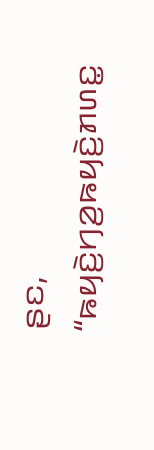ꤔꤢ, “ꤒꤟꤢꤧ꤬ꤚꤤ꤬ꤒꤟꤢꤧ꤬ꤊꤛꤢ꤭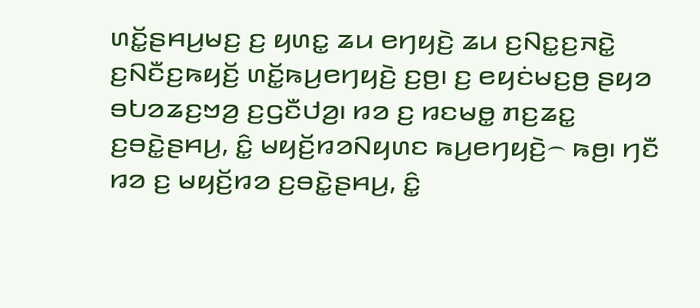ꤛꤢꤩ꤭ꤔꤌꤣ꤬ꤗꤢ꤬ ꤢ꤬ ꤟꤛꤢ꤭ ꤘꤣ ꤕꤚꤟꤢꤧ꤬ ꤘꤣ ꤢ꤬ꤡꤢ꤭ꤢ꤬ꤏꤢꤧ꤭ ꤢ꤬ꤡꤢꤪꤢ꤬ꤒꤟꤢꤩ꤬ ꤛꤢꤩ꤭ꤒꤣ꤬ꤕꤚꤟꤢꤧ꤬ ꤢ꤬ꤥ꤬꤯ ꤢ꤬ ꤕꤟꤢꤦꤗꤢ꤬ꤥ꤬ ꤔꤟꤤ ꤋꤝꤤꤘꤢ꤬ꤠꤤ꤬ ꤢ꤬ꤞꤢꤪꤓꤤ꤬꤯ ꤙꤤ ꤢ꤬ ꤙꤢꤗꤥ꤭ ꤊꤢ꤬ꤘꤢ꤭ ꤢ꤬ꤋꤢꤧ꤭ꤔꤌꤣ꤬, ꤢꤨ꤭ ꤗꤟꤢꤩ꤬ꤙꤤꤡꤟꤛꤢ ꤒꤣ꤬ꤕꤚꤟꤢꤧ꤬꤮ ꤒꤥ꤬꤯ ꤚꤢꤪ ꤙꤤ ꤢ꤬ ꤗꤟꤢꤩ꤬ꤙꤤ ꤢ꤬ꤋꤢꤧ꤭ꤔꤌꤣ꤬, ꤢꤨ꤭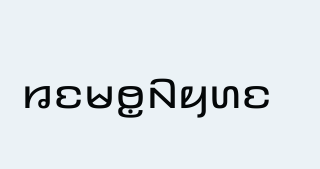ꤙꤢꤗꤥ꤭ꤡꤟꤛꤢ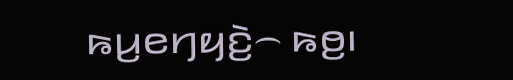ꤒꤣ꤬ꤕꤚꤟꤢꤧ꤬꤮ ꤒꤥ꤬꤯